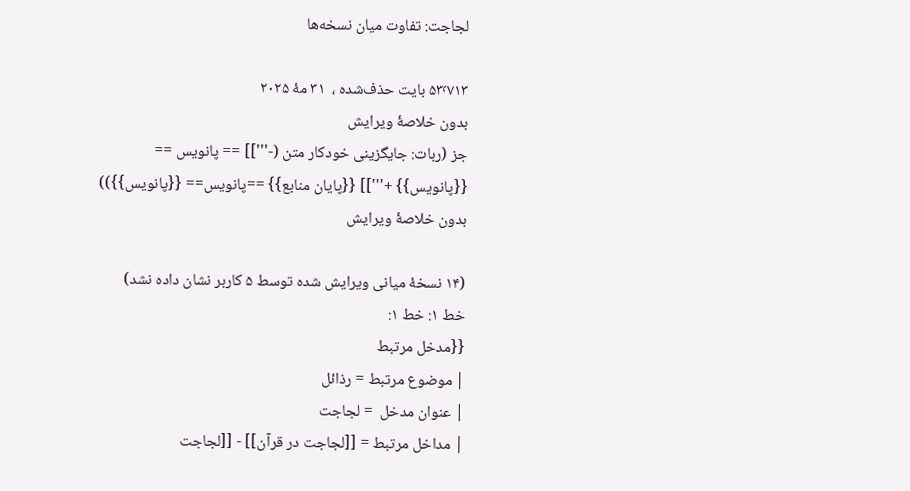لجاجت: تفاوت میان نسخه‌ها

۵۳٬۷۱۳ بایت حذف‌شده ،  ۳۱ مهٔ ۲۰۲۵
بدون خلاصۀ ویرایش
جز (ربات: جایگزینی خودکار متن (-''']] == پانویس == {{پانویس}} +''']] {{پایان منابع}} ==پانویس== {{پانویس}}))
بدون خلاصۀ ویرایش

(۱۴ نسخهٔ میانی ویرایش شده توسط ۵ کاربر نشان داده نشد)
خط ۱: خط ۱:
{{مدخل مرتبط
| موضوع مرتبط = رذائل
| عنوان مدخل  = لجاجت
| مداخل مرتبط = [[لجاجت در قرآن]] - [[لجاجت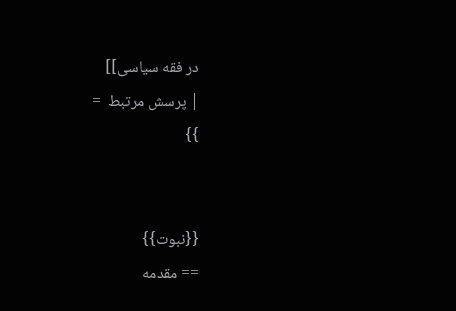در فقه سیاسی]]
| پرسش مرتبط  =
}}


{{نبوت}}
== مقدمه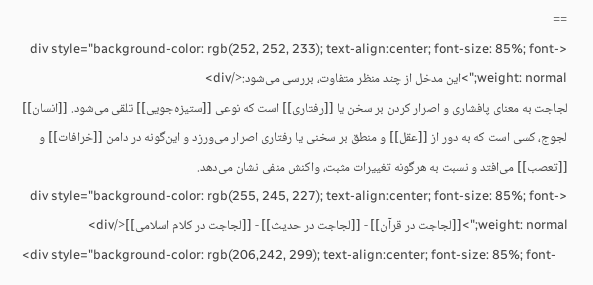==
<div style="background-color: rgb(252, 252, 233); text-align:center; font-size: 85%; font-weight: normal;">اين مدخل از چند منظر متفاوت، بررسی می‌شود:</div>
لجاجت به معنای پافشاری و اصرار کردن بر سخن یا [[رفتاری]] است که نوعی [[ستیزه‌جویی]] تلقی می‌شود. [[انسان]] لجوج، کسی است که به دور از [[عقل]] و منطق بر سخنی یا رفتاری اصرار می‌ورزد و این‌گونه در دامن [[خرافات]] و [[تعصب]] می‌افتد و نسبت به هرگونه تغییرات مثبت، واکنش منفی نشان می‌دهد.
<div style="background-color: rgb(255, 245, 227); text-align:center; font-size: 85%; font-weight: normal;">[[لجاجت در قرآن]] - [[لجاجت در حدیث]] - [[لجاجت در کلام اسلامی]]</div>
<div style="background-color: rgb(206,242, 299); text-align:center; font-size: 85%; font-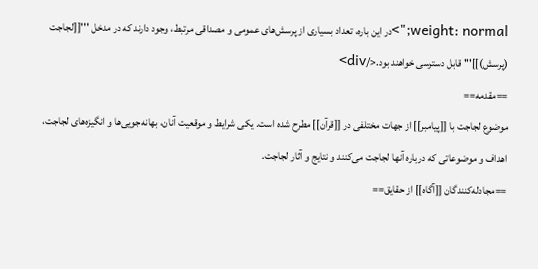weight: normal;">در این باره، تعداد بسیاری از پرسش‌های عمومی و مصداقی مرتبط، وجود دارند که در مدخل '''[[لجاجت (پرسش)]]''' قابل دسترسی خواهند بود.</div>
==مقدمه==
موضوع لجاجت با [[پیامبر]] از جهات مختلفی در [[قرآن]] مطرح شده است. یکی شرایط و موقعیت آنان، بهانه‌جویی‌ها و انگیزه‌های لجاجت، اهداف و موضوعاتی که درباره آنها لجاجت می‌کنند و نتایج و آثار لجاجت.
==مجادله‌کنندگان [[آگاه]] از حقایق==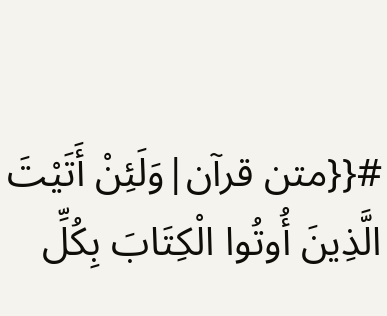#{{متن قرآن|وَلَئِنْ أَتَيْتَ الَّذِينَ أُوتُوا الْكِتَابَ بِكُلِّ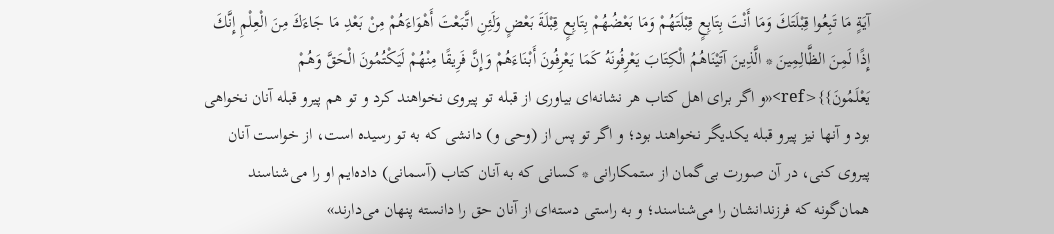آيَةٍ مَا تَبِعُوا قِبْلَتَكَ وَمَا أَنْتَ بِتَابِعٍ قِبْلَتَهُمْ وَمَا بَعْضُهُمْ بِتَابِعٍ قِبْلَةَ بَعْضٍ وَلَئِنِ اتَّبَعْتَ أَهْوَاءَهُمْ مِنْ بَعْدِ مَا جَاءَكَ مِنَ الْعِلْمِ إِنَّكَ إِذًا لَمِنَ الظَّالِمِينَ * الَّذِينَ آتَيْنَاهُمُ الْكِتَابَ يَعْرِفُونَهُ كَمَا يَعْرِفُونَ أَبْنَاءَهُمْ وَإِنَّ فَرِيقًا مِنْهُمْ لَيَكْتُمُونَ الْحَقَّ وَهُمْ يَعْلَمُونَ}}<ref>«و اگر برای اهل کتاب هر نشانه‌ای بیاوری از قبله تو پیروی نخواهند کرد و تو هم پیرو قبله آنان نخواهی بود و آنها نیز پیرو قبله یکدیگر نخواهند بود؛ و اگر تو پس از (وحی و) دانشی که به تو رسیده است، از خواست آنان پیروی کنی، در آن صورت بی‌گمان از ستمکارانی * کسانی که به آنان کتاب (آسمانی) داده‌ایم او را می‌شناسند همان‌گونه که فرزندانشان را می‌شناسند؛ و به راستی دسته‌ای از آنان حق را دانسته پنهان می‌دارند»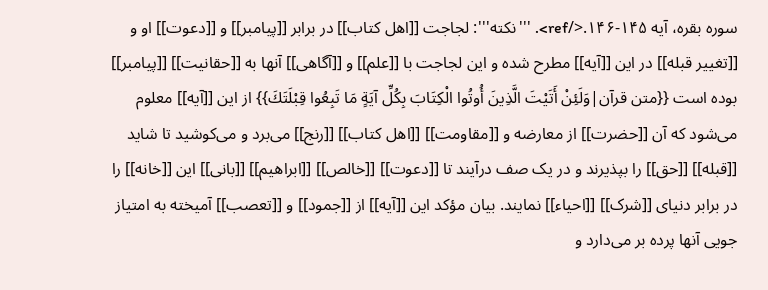سوره بقره، آیه ۱۴۵-۱۴۶.</ref>. '''نکته''': لجاجت [[اهل کتاب]] در برابر [[پیامبر]] و [[دعوت]] او و [[تغییر قبله]] در این [[آیه]] مطرح شده و این لجاجت با [[علم]] و [[آگاهی]] آنها به [[حقانیت]] [[پیامبر]] بوده است {{متن قرآن|وَلَئِنْ أَتَيْتَ الَّذِينَ أُوتُوا الْكِتَابَ بِكُلِّ آيَةٍ مَا تَبِعُوا قِبْلَتَكَ}} از این [[آیه]] معلوم می‌شود که آن [[حضرت]] از معارضه و [[مقاومت]] [[اهل کتاب]] [[رنج]] می‌برد و می‌کوشید تا شاید [[قبله]] [[حق]] را بپذیرند و در یک صف درآیند تا [[دعوت]] [[خالص]] [[ابراهیم]] [[بانی]] این [[خانه]] را در برابر دنیای [[شرک]] [[احیاء]] نمایند. بیان مؤکد این [[آیه]] از [[جمود]] و [[تعصب]] آمیخته به امتیاز جویی آنها پرده بر می‌دارد و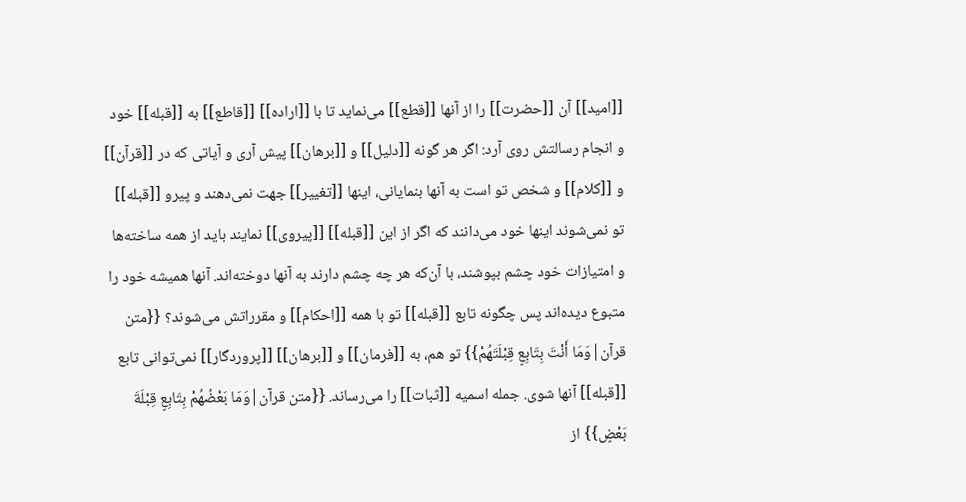[[امید]] آن [[حضرت]] را از آنها [[قطع]] می‌نماید تا با [[اراده]] [[قاطع]] به [[قبله]] خود و انجام رسالتش روی آرد: اگر هر گونه [[دلیل]] و [[برهان]] پیش آری و آیاتی که در [[قرآن]] و [[کلام]] و شخص تو است به آنها بنمایانی، اینها [[تغییر]] جهت نمی‌دهند و پیرو [[قبله]] تو نمی‌شوند اینها خود می‌دانند که اگر از این [[قبله]] [[پیروی]] نمایند باید از همه ساخته‌ها و امتیازات خود چشم بپوشند، با آن‌که هر چه چشم دارند به آنها دوخته‌اند. آنها همیشه خود را متبوع دیده‌اند پس چگونه تابع [[قبله]] تو با همه [[احکام]] و مقرراتش می‌شوند؟ {{متن قرآن|وَمَا أَنْتَ بِتَابِعٍ قِبْلَتَهُمْ}} تو هم، به [[فرمان]] و [[برهان]] [[پروردگار]] نمی‌توانی تابع [[قبله]] آنها شوی. جمله اسمیه [[ثبات]] را می‌رساند. {{متن قرآن|وَمَا بَعْضُهُمْ بِتَابِعٍ قِبْلَةَ بَعْضٍ}} از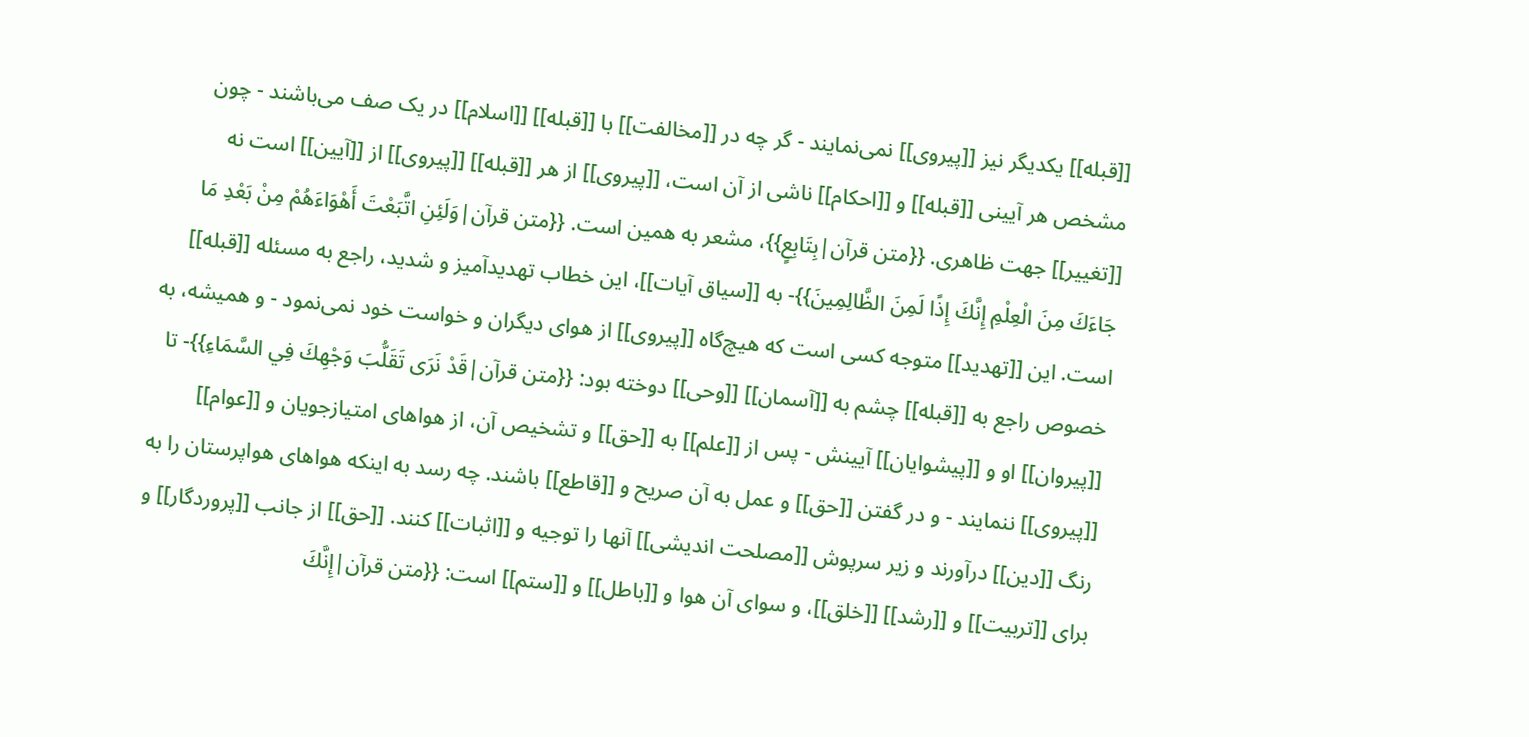[[قبله]] یکدیگر نیز [[پیروی]] نمی‌نمایند - گر چه در [[مخالفت]] با [[قبله]] [[اسلام]] در یک صف می‌باشند - چون مشخص هر آیینی [[قبله]] و [[احکام]] ناشی از آن است، [[پیروی]] از هر [[قبله]] [[پیروی]] از [[آیین]] است نه [[تغییر]] جهت ظاهری. {{متن قرآن|بِتَابِعٍ}}، مشعر به همین است. {{متن قرآن|وَلَئِنِ اتَّبَعْتَ أَهْوَاءَهُمْ مِنْ بَعْدِ مَا جَاءَكَ مِنَ الْعِلْمِ إِنَّكَ إِذًا لَمِنَ الظَّالِمِينَ}}- به [[سیاق آیات]]، این خطاب تهدیدآمیز و شدید، راجع به مسئله [[قبله]] است. این [[تهدید]] متوجه کسی است که هیچ‌گاه [[پیروی]] از هوای دیگران و خواست خود نمی‌نمود - و همیشه، به خصوص راجع به [[قبله]] چشم به [[آسمان]] [[وحی]] دوخته بود: {{متن قرآن|قَدْ نَرَى تَقَلُّبَ وَجْهِكَ فِي السَّمَاءِ}}- تا [[پیروان]] او و [[پیشوایان]] آیینش - پس از [[علم]] به [[حق]] و تشخیص آن، از هواهای امتیازجویان و [[عوام]] [[پیروی]] ننمایند - و در گفتن [[حق]] و عمل به آن صریح و [[قاطع]] باشند. چه رسد به اینکه هواهای هواپرستان را به رنگ [[دین]] درآورند و زیر سرپوش [[مصلحت اندیشی]] آنها را توجیه و [[اثبات]] کنند. [[حق]] از جانب [[پروردگار]] و برای [[تربیت]] و [[رشد]] [[خلق]]، و سوای آن هوا و [[باطل]] و [[ستم]] است: {{متن قرآن|إِنَّكَ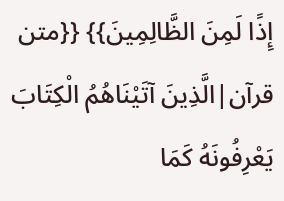إِذًا لَمِنَ الظَّالِمِينَ}} {{متن قرآن|الَّذِينَ آتَيْنَاهُمُ الْكِتَابَ يَعْرِفُونَهُ كَمَا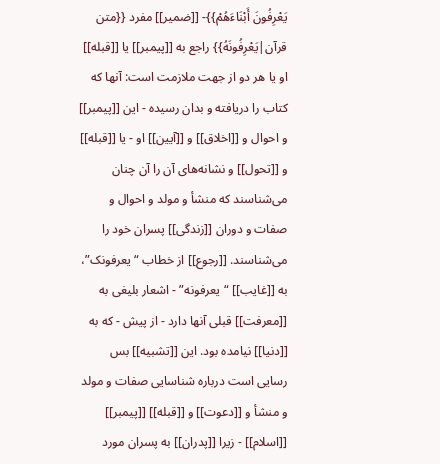يَعْرِفُونَ أَبْنَاءَهُمْ}}- [[ضمیر]] مفرد {{متن قرآن|يَعْرِفُونَهُ}} راجع به [[پیمبر]] یا [[قبله]] او یا هر دو از جهت ملازمت است: آنها که کتاب را دریافته و بدان رسیده - این [[پیمبر]] و احوال و [[اخلاق]] و [[آیین]] او - یا [[قبله]] و [[تحول]] و نشانه‌های آن را آن چنان می‌شناسند که منشأ و مولد و احوال و صفات و دوران [[زندگی]] پسران خود را می‌شناسند. [[رجوع]] از خطاب “یعرفونک”، به [[غایب]] “یعرفونه” - اشعار بلیغی به [[معرفت]] قبلی آنها دارد - از پیش - که به [[دنیا]] نیامده بود. این [[تشبیه]] بس رسایی است درباره شناسایی صفات و مولد و منشأ و [[دعوت]] و [[قبله]] [[پیمبر]] [[اسلام]] - زیرا [[پدران]] به پسران مورد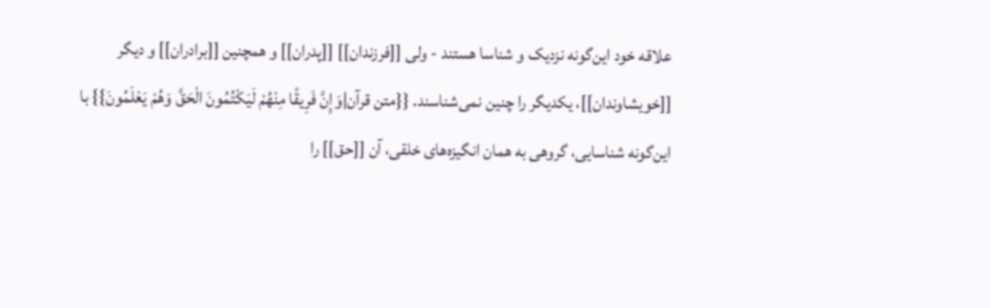علاقه خود این‌گونه نزدیک و شناسا هستند - ولی [[فرزندان]] [[پدران]] و همچنین [[برادران]] و دیگر [[خویشاوندان]]، یکدیگر را چنین نمی‌شناسند. {{متن قرآن|وَإِنَّ فَرِيقًا مِنْهُمْ لَيَكْتُمُونَ الْحَقَّ وَهُمْ يَعْلَمُونَ}} با این‌گونه شناسایی، گروهی به همان انگیزه‌های خلقی، آن [[حق]] را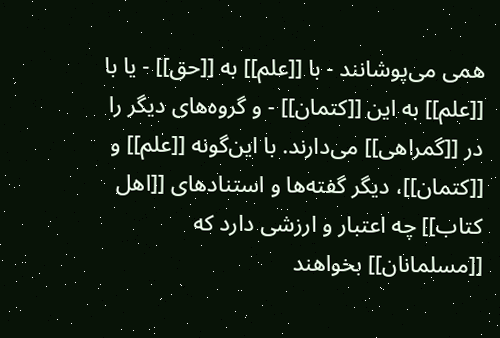همی می‌پوشانند - با [[علم]] به [[حق]] - یا با [[علم]] به این [[کتمان]] - و گروه‌های دیگر را در [[گمراهی]] می‌دارند. با این‌گونه [[علم]] و [[کتمان]]، دیگر گفته‌ها و استنادهای [[اهل کتاب]] چه اعتبار و ارزشی دارد که [[مسلمانان]] بخواهند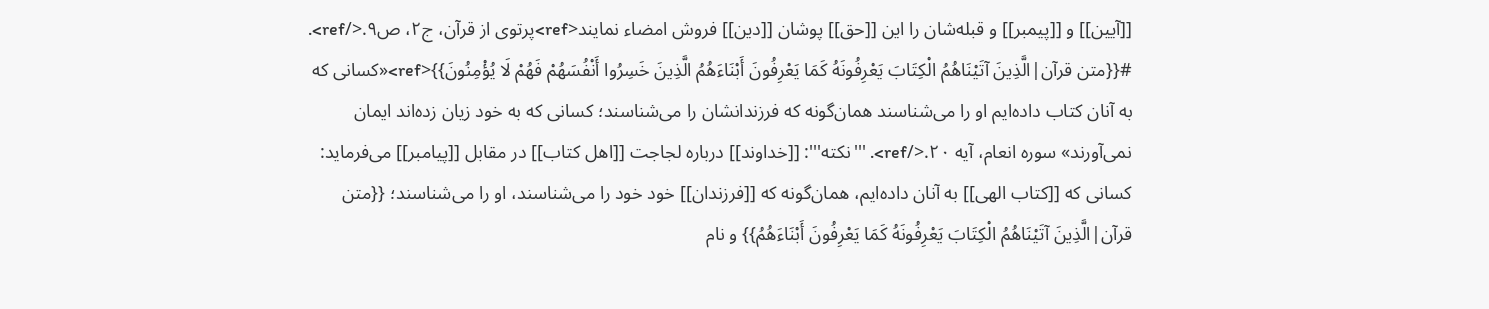[[آیین]] و [[پیمبر]] و قبله‌شان را این [[حق]] پوشان [[دین]] فروش امضاء نمایند<ref>پرتوی از قرآن، ج۲، ص۹.</ref>.
#{{متن قرآن|الَّذِينَ آتَيْنَاهُمُ الْكِتَابَ يَعْرِفُونَهُ كَمَا يَعْرِفُونَ أَبْنَاءَهُمُ الَّذِينَ خَسِرُوا أَنْفُسَهُمْ فَهُمْ لَا يُؤْمِنُونَ}}<ref>«کسانی که به آنان کتاب داده‌ایم او را می‌شناسند همان‌گونه که فرزندانشان را می‌شناسند؛ کسانی که به خود زیان زده‌اند ایمان نمی‌آورند» سوره انعام، آیه ۲۰.</ref>. '''نکته''': [[خداوند]] درباره لجاجت [[اهل کتاب]] در مقابل [[پیامبر]] می‌فرماید: کسانی که [[کتاب الهی]] به آنان داده‌ایم، همان‌گونه که [[فرزندان]] خود خود را می‌شناسند، او را می‌شناسند؛ {{متن قرآن|الَّذِينَ آتَيْنَاهُمُ الْكِتَابَ يَعْرِفُونَهُ كَمَا يَعْرِفُونَ أَبْنَاءَهُمُ}} و نام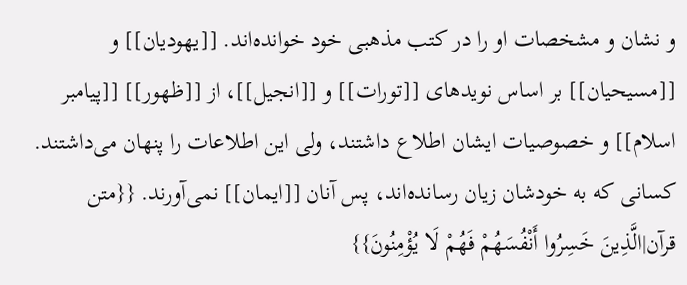و نشان و مشخصات او را در کتب مذهبی خود خوانده‌اند. [[یهودیان]] و [[مسیحیان]] بر اساس نویدهای [[تورات]] و [[انجیل]]، از [[ظهور]] [[پیامبر اسلام]] و خصوصیات ایشان اطلاع داشتند، ولی این اطلاعات را پنهان می‌داشتند. کسانی که به خودشان زیان رسانده‌اند، پس آنان [[ایمان]] نمی‌آورند. {{متن قرآن|الَّذِينَ خَسِرُوا أَنْفُسَهُمْ فَهُمْ لَا يُؤْمِنُونَ}}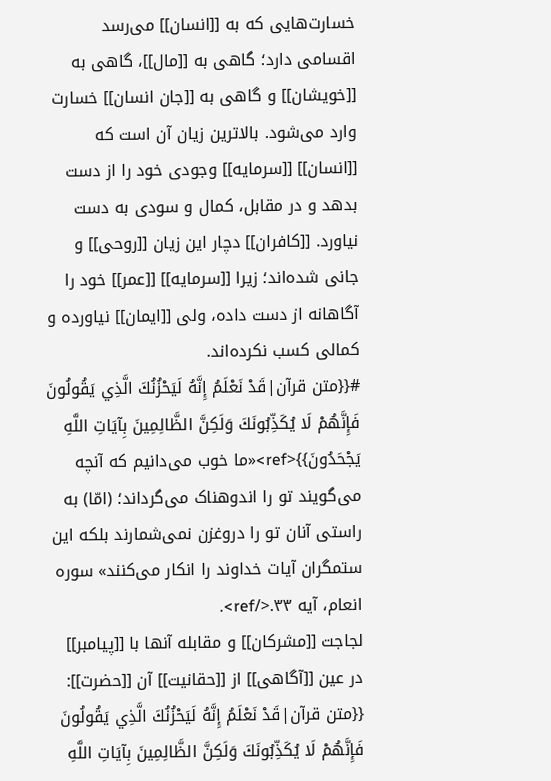خسارت‌هایی که به [[انسان]] می‌رسد اقسامی دارد؛ گاهی به [[مال]]، گاهی به [[خویشان]] و گاهی به [[جان انسان]] خسارت وارد می‌شود. بالاترین زیان آن است که [[انسان]] [[سرمایه]] وجودی خود را از دست بدهد و در مقابل، کمال و سودی به دست نیاورد. [[کافران]] دچار این زیان [[روحی]] و جانی شده‌اند؛ زیرا [[سرمایه]] [[عمر]] خود را آگاهانه از دست داده، ولی [[ایمان]] نیاورده و کمالی کسب نکرده‌اند.
#{{متن قرآن|قَدْ نَعْلَمُ إِنَّهُ لَيَحْزُنُكَ الَّذِي يَقُولُونَ فَإِنَّهُمْ لَا يُكَذِّبُونَكَ وَلَكِنَّ الظَّالِمِينَ بِآيَاتِ اللَّهِ يَجْحَدُونَ}}<ref>«ما خوب می‌دانیم که آنچه می‌گویند تو را اندوهناک می‌گرداند؛ (امّا) به راستی آنان تو را دروغزن نمی‌شمارند بلکه این ستمگران آیات خداوند را انکار می‌کنند» سوره انعام، آیه ۳۳.</ref>.
لجاجت [[مشرکان]] و مقابله آنها با [[پیامبر]] در عین [[آگاهی]] از [[حقانیت]] آن [[حضرت]]: {{متن قرآن|قَدْ نَعْلَمُ إِنَّهُ لَيَحْزُنُكَ الَّذِي يَقُولُونَ فَإِنَّهُمْ لَا يُكَذِّبُونَكَ وَلَكِنَّ الظَّالِمِينَ بِآيَاتِ اللَّهِ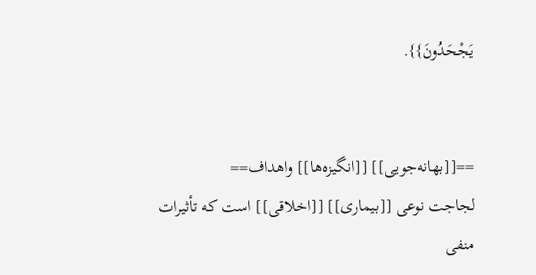يَجْحَدُونَ}}.


==[[بهانه‌جویی]] [[انگیزه‌ها]] واهداف==
لجاجت نوعی [[بیماری]] [[اخلاقی]] است که تأثیرات منفی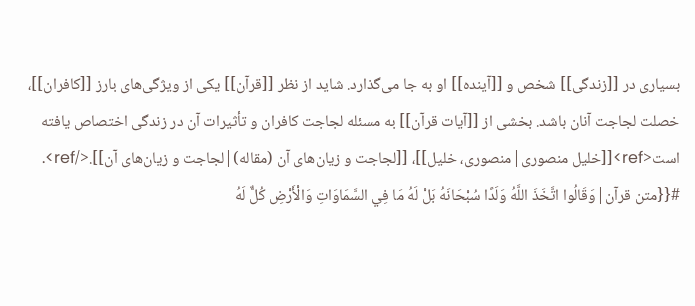بسیاری در [[زندگی]] شخص و [[آینده]] او به جا می‌گذارد. شاید از نظر [[قرآن]] یکی از ویژگی‌های بارز [[کافران]]، خصلت لجاجت آنان باشد. بخشی از [[آیات قرآن]] به مسئله لجاجت کافران و تأثیرات آن در زندگی اختصاص یافته است<ref>[[خلیل منصوری|منصوری، خلیل]]، [[لجاجت و زیان‌های آن (مقاله)|لجاجت و زیان‌های آن]].</ref>.
#{{متن قرآن|وَقَالُوا اتَّخَذَ اللَّهُ وَلَدًا سُبْحَانَهُ بَلْ لَهُ مَا فِي السَّمَاوَاتِ وَالْأَرْضِ كُلٌّ لَهُ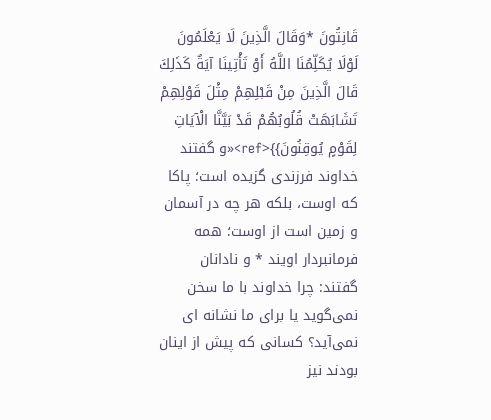قَانِتُونَ *وَقَالَ الَّذِينَ لَا يَعْلَمُونَ لَوْلَا يُكَلِّمُنَا اللَّهُ أَوْ تَأْتِينَا آيَةٌ كَذَلِكَ قَالَ الَّذِينَ مِنْ قَبْلِهِمْ مِثْلَ قَوْلِهِمْ تَشَابَهَتْ قُلُوبُهُمْ قَدْ بَيَّنَّا الْآيَاتِ لِقَوْمٍ يُوقِنُونَ}}<ref>«و گفتند خداوند فرزندی گزیده است؛ پاکا که اوست، بلکه هر چه در آسمان و زمین است از اوست؛ همه فرمانبردار اویند * و نادانان گفتند: چرا خداوند با ما سخن نمی‌گوید یا برای ما نشانه ای نمی‌آید؟ کسانی که پیش از اینان بودند نیز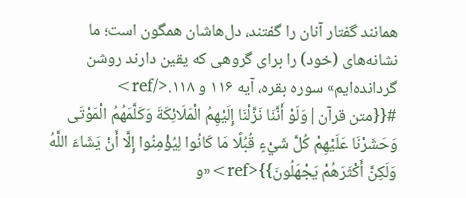همانند گفتار آنان را گفتند، دل‌هاشان همگون است؛ ما نشانه‌های (خود) را برای گروهی که یقین دارند روشن گردانده‌ایم» سوره بقره، آیه ۱۱۶ و ۱۱۸.</ref>
#{{متن قرآن|وَلَوْ أَنَّنَا نَزَّلْنَا إِلَيْهِمُ الْمَلَائِكَةَ وَكَلَّمَهُمُ الْمَوْتَى وَحَشَرْنَا عَلَيْهِمْ كُلَّ شَيْءٍ قُبُلًا مَا كَانُوا لِيُؤْمِنُوا إِلَّا أَنْ يَشَاءَ اللَّهُ وَلَكِنَّ أَكْثَرَهُمْ يَجْهَلُونَ}}<ref>«و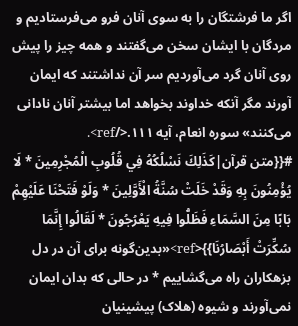اگر ما فرشتگان را به سوی آنان فرو می‌فرستادیم و مردگان با ایشان سخن می‌گفتند و همه چیز را پیش روی آنان گرد می‌آوردیم سر آن نداشتند که ایمان آورند مگر آنکه خداوند بخواهد اما بیشتر آنان نادانی می‌کنند» سوره انعام، آیه ۱۱۱.</ref>.
#{{متن قرآن|كَذَلِكَ نَسْلُكُهُ فِي قُلُوبِ الْمُجْرِمِينَ * لَا يُؤْمِنُونَ بِهِ وَقَدْ خَلَتْ سُنَّةُ الْأَوَّلِينَ * وَلَوْ فَتَحْنَا عَلَيْهِمْ بَابًا مِنَ السَّمَاءِ فَظَلُّوا فِيهِ يَعْرُجُونَ * لَقَالُوا إِنَّمَا سُكِّرَتْ أَبْصَارُنَا}}<ref>«بدین‌گونه برای آن در دل بزهکاران راه می‌گشاییم * در حالی که بدان ایمان نمی‌آورند و شیوه (هلاک) پیشینیان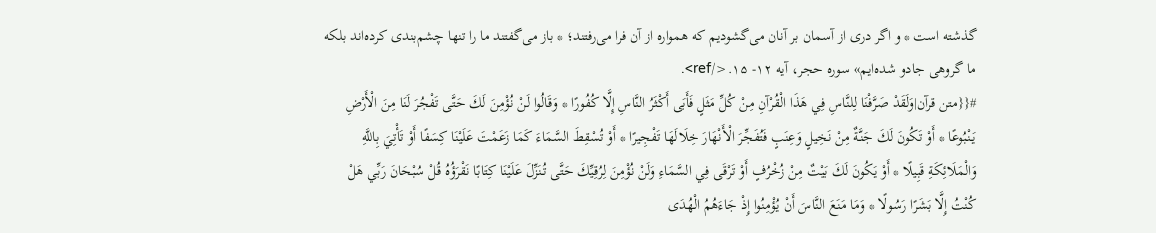گذشته است * و اگر دری از آسمان بر آنان می‌گشودیم که همواره از آن فرا می‌رفتند؛ * باز می‌گفتند ما را تنها چشم‌بندی کرده‌اند بلکه ما گروهی جادو شده‌ایم» سوره حجر، آیه ۱۲- ۱۵.</ref>.
#{{متن قرآن|وَلَقَدْ صَرَّفْنَا لِلنَّاسِ فِي هَذَا الْقُرْآنِ مِنْ كُلِّ مَثَلٍ فَأَبَى أَكْثَرُ النَّاسِ إِلَّا كُفُورًا * وَقَالُوا لَنْ نُؤْمِنَ لَكَ حَتَّى تَفْجُرَ لَنَا مِنَ الْأَرْضِ يَنْبُوعًا * أَوْ تَكُونَ لَكَ جَنَّةٌ مِنْ نَخِيلٍ وَعِنَبٍ فَتُفَجِّرَ الْأَنْهَارَ خِلَالَهَا تَفْجِيرًا * أَوْ تُسْقِطَ السَّمَاءَ كَمَا زَعَمْتَ عَلَيْنَا كِسَفًا أَوْ تَأْتِيَ بِاللَّهِ وَالْمَلَائِكَةِ قَبِيلًا * أَوْ يَكُونَ لَكَ بَيْتٌ مِنْ زُخْرُفٍ أَوْ تَرْقَى فِي السَّمَاءِ وَلَنْ نُؤْمِنَ لِرُقِيِّكَ حَتَّى تُنَزِّلَ عَلَيْنَا كِتَابًا نَقْرَؤُهُ قُلْ سُبْحَانَ رَبِّي هَلْ كُنْتُ إِلَّا بَشَرًا رَسُولًا * وَمَا مَنَعَ النَّاسَ أَنْ يُؤْمِنُوا إِذْ جَاءَهُمُ الْهُدَى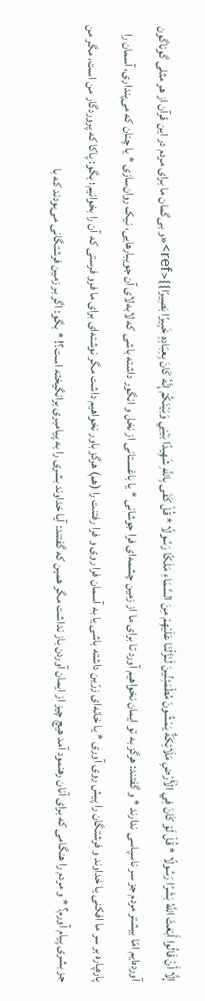إِلَّا أَنْ قَالُوا أَبَعَثَ اللَّهُ بَشَرًا رَسُولًا * قُلْ لَوْ كَانَ فِي الْأَرْضِ مَلَائِكَةٌ يَمْشُونَ مُطْمَئِنِّينَ لَنَزَّلْنَا عَلَيْهِمْ مِنَ السَّمَاءِ مَلَكًا رَسُولًا * قُلْ كَفَى بِاللَّهِ شَهِيدًا بَيْنِي وَبَيْنَكُمْ إِنَّهُ كَانَ بِعِبَادِهِ خَبِيرًا بَصِيرًا}}<ref>«و بی‌گمان ما برای مردم در این قرآن از هر مثلی گوناگون آورده‌ایم امّا بیشتر مردم جز سر ناسپاسی ندارند * و گفتند: هرگز به تو ایمان نخواهیم آورد تا برای ما از زمین چشمه‌ای فرا جوشانی * یا باغستانی از نخل و انگور داشته باشی که لابه‌لای آن جویبارهایی، نیک روان‌سازی * یا چنان که می‌پنداری، آسمان را پاره‌پاره بر سر ما افکنی یا خداوند و فرشتگان را پیش روی آوری * یا خانه‌ای زرّین داشته باشی یا به آسمان فرا روی و فرا رفتنت را (هم) هرگز باور نخواهیم داشت مگر نوشته‌ای برای ما فرو فرستی که آن را بخوانیم؛ بگو: پاکا که پروردگار من است، مگر من جز بشری پیام آورم؟ * و مردم را هنگامی که برای آنان رهنمود آمد هیچ چیز از ایمان آوردن باز نداشت مگر همین که گفتند: آیا خداوند بشری را به پیامبری برانگیخته است؟! * بگو: اگر بر زمین فرشتگانی می‌بودند که با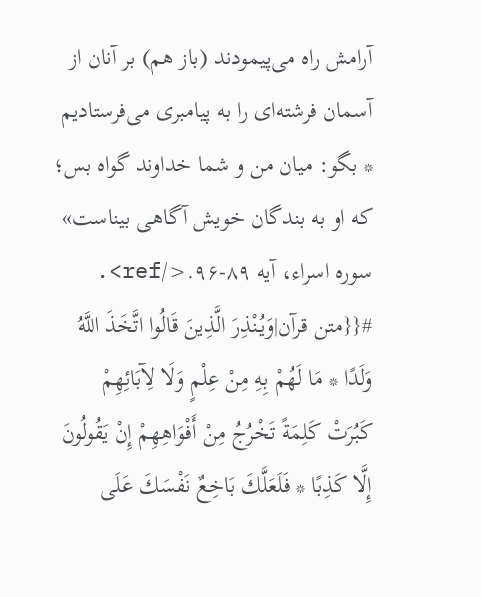آرامش راه می‌پیمودند (باز هم) بر آنان از آسمان فرشته‌ای را به پیامبری می‌فرستادیم * بگو: میان من و شما خداوند گواه بس؛ که او به بندگان خویش آگاهی بیناست» سوره اسراء، آیه ۸۹-۹۶.</ref>.
#{{متن قرآن|وَيُنْذِرَ الَّذِينَ قَالُوا اتَّخَذَ اللَّهُ وَلَدًا * مَا لَهُمْ بِهِ مِنْ عِلْمٍ وَلَا لِآبَائِهِمْ كَبُرَتْ كَلِمَةً تَخْرُجُ مِنْ أَفْوَاهِهِمْ إِنْ يَقُولُونَ إِلَّا كَذِبًا * فَلَعَلَّكَ بَاخِعٌ نَفْسَكَ عَلَى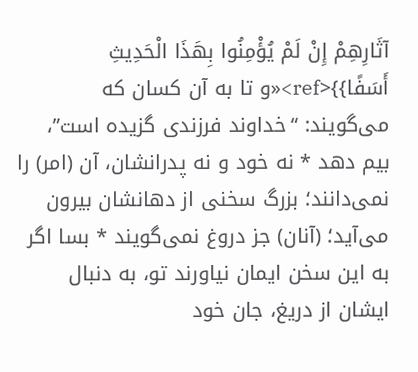آثَارِهِمْ إِنْ لَمْ يُؤْمِنُوا بِهَذَا الْحَدِيثِ أَسَفًا}}<ref>«و تا به آن کسان که می‌گویند: “خداوند فرزندی گزیده است”، بیم دهد * نه خود و نه پدرانشان، آن (امر) را نمی‌دانند؛ بزرگ سخنی از دهانشان بیرون می‌آید؛ (آنان) جز دروغ نمی‌گویند * بسا اگر به این سخن ایمان نیاورند تو، به دنبال ایشان از دریغ، جان خود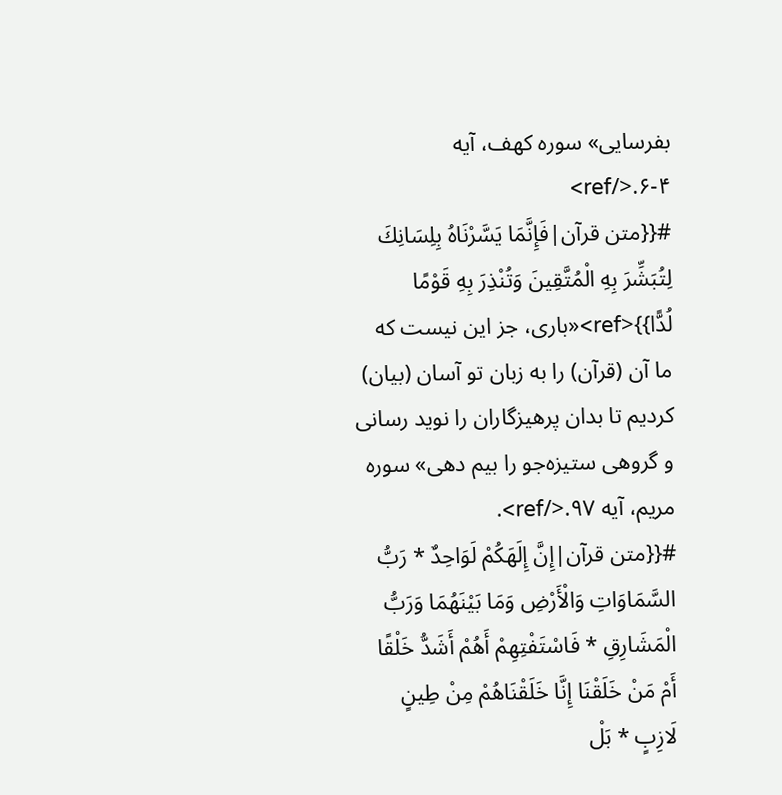بفرسایی» سوره کهف، آیه ۴-۶.</ref>
#{{متن قرآن|فَإِنَّمَا يَسَّرْنَاهُ بِلِسَانِكَ لِتُبَشِّرَ بِهِ الْمُتَّقِينَ وَتُنْذِرَ بِهِ قَوْمًا لُدًّا}}<ref>«باری، جز این نیست که ما آن (قرآن) را به زبان تو آسان (بیان) کردیم تا بدان پرهیزگاران را نوید رسانی و گروهی ستیزه‌جو را بیم دهی» سوره مریم، آیه ۹۷.</ref>.
#{{متن قرآن|إِنَّ إِلَهَكُمْ لَوَاحِدٌ * رَبُّ السَّمَاوَاتِ وَالْأَرْضِ وَمَا بَيْنَهُمَا وَرَبُّ الْمَشَارِقِ * فَاسْتَفْتِهِمْ أَهُمْ أَشَدُّ خَلْقًا أَمْ مَنْ خَلَقْنَا إِنَّا خَلَقْنَاهُمْ مِنْ طِينٍ لَازِبٍ * بَلْ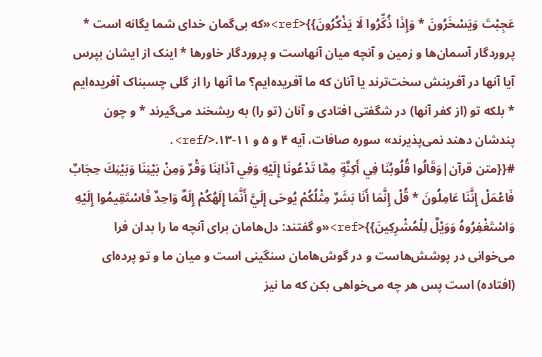عَجِبْتَ وَيَسْخَرُونَ * وَإِذَا ذُكِّرُوا لَا يَذْكُرُونَ}}<ref>«که بی‌گمان خدای شما یگانه است * پروردگار آسمان‌ها و زمین و آنچه میان آنهاست و پروردگار خاورها * اینک از ایشان بپرس آیا آنها در آفرینش سخت‌ترند یا آنان که ما آفریده‌ایم؟ ما آنها را از گلی چسبناک آفریده‌ایم * بلکه تو (از کفر آنها) در شگفتی افتادی و آنان (تو را) به ریشخند می‌گیرند * و چون پندشان دهند نمی‌پذیرند» سوره صافات، آیه ۴ و ۵ و ۱۱-۱۳.</ref>.
#{{متن قرآن|وَقَالُوا قُلُوبُنَا فِي أَكِنَّةٍ مِمَّا تَدْعُونَا إِلَيْهِ وَفِي آذَانِنَا وَقْرٌ وَمِنْ بَيْنِنَا وَبَيْنِكَ حِجَابٌ فَاعْمَلْ إِنَّنَا عَامِلُونَ * قُلْ إِنَّمَا أَنَا بَشَرٌ مِثْلُكُمْ يُوحَى إِلَيَّ أَنَّمَا إِلَهُكُمْ إِلَهٌ وَاحِدٌ فَاسْتَقِيمُوا إِلَيْهِ وَاسْتَغْفِرُوهُ وَوَيْلٌ لِلْمُشْرِكِينَ}}<ref>«و گفتند: دل‌هامان برای آنچه ما را بدان فرا می‌خوانی در پوشش‌هاست و در گوش‌هامان سنگینی است و میان ما و تو پرده‌ای (افتاده) است پس هر چه می‌خواهی بکن که ما نیز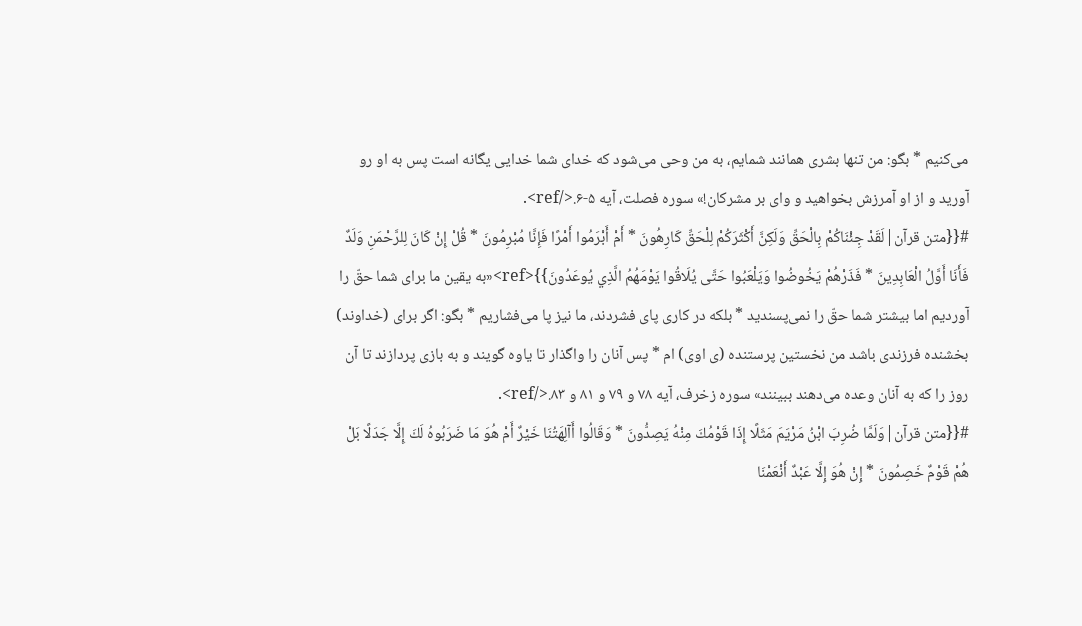می‌کنیم * بگو: من تنها بشری همانند شمایم، به من وحی می‌شود که خدای شما خدایی یگانه است پس به او رو آورید و از او آمرزش بخواهید و وای بر مشرکان!» سوره فصلت، آیه ۵-۶.</ref>.
#{{متن قرآن|لَقَدْ جِئْنَاكُمْ بِالْحَقِّ وَلَكِنَّ أَكْثَرَكُمْ لِلْحَقِّ كَارِهُونَ * أَمْ أَبْرَمُوا أَمْرًا فَإِنَّا مُبْرِمُونَ * قُلْ إِنْ كَانَ لِلرَّحْمَنِ وَلَدٌ فَأَنَا أَوَّلُ الْعَابِدِينَ * فَذَرْهُمْ يَخُوضُوا وَيَلْعَبُوا حَتَّى يُلَاقُوا يَوْمَهُمُ الَّذِي يُوعَدُونَ}}<ref>«به یقین ما برای شما حقّ را آوردیم اما بیشتر شما حقّ را نمی‌پسندید * بلکه در کاری پای فشردند، ما نیز پا می‌فشاریم * بگو: اگر برای (خداوند) بخشنده فرزندی باشد من نخستین پرستنده (ی اوی) ام * پس آنان را واگذار تا یاوه گویند و به بازی پردازند تا آن روز را که به آنان وعده می‌دهند ببینند» سوره زخرف، آیه ۷۸ و ۷۹ و ۸۱ و ۸۳.</ref>.
#{{متن قرآن|وَلَمَّا ضُرِبَ ابْنُ مَرْيَمَ مَثَلًا إِذَا قَوْمُكَ مِنْهُ يَصِدُّونَ * وَقَالُوا أَآلِهَتُنَا خَيْرٌ أَمْ هُوَ مَا ضَرَبُوهُ لَكَ إِلَّا جَدَلًا بَلْ هُمْ قَوْمٌ خَصِمُونَ * إِنْ هُوَ إِلَّا عَبْدٌ أَنْعَمْنَا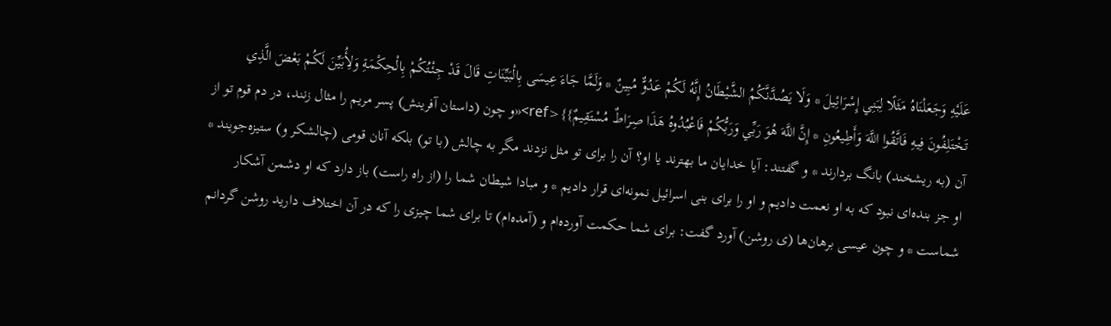عَلَيْهِ وَجَعَلْنَاهُ مَثَلًا لِبَنِي إِسْرَائِيلَ * وَلَا يَصُدَّنَّكُمُ الشَّيْطَانُ إِنَّهُ لَكُمْ عَدُوٌّ مُبِينٌ * وَلَمَّا جَاءَ عِيسَى بِالْبَيِّنَاتِ قَالَ قَدْ جِئْتُكُمْ بِالْحِكْمَةِ وَلِأُبَيِّنَ لَكُمْ بَعْضَ الَّذِي تَخْتَلِفُونَ فِيهِ فَاتَّقُوا اللَّهَ وَأَطِيعُونِ * إِنَّ اللَّهَ هُوَ رَبِّي وَرَبُّكُمْ فَاعْبُدُوهُ هَذَا صِرَاطٌ مُسْتَقِيمٌ}}<ref>«و چون (داستان آفرینش) پسر مریم را مثال زنند، در دم قوم تو از آن (به ریشخند) بانگ بردارند * و گفتند: آیا خدایان ما بهترند یا او؟ آن را برای تو مثل نزدند مگر به چالش (با تو) بلکه آنان قومی (چالشکر و) ستیزه‌جویند * او جز بنده‌ای نبود که به او نعمت دادیم و او را برای بنی اسرائیل نمونه‌ای قرار دادیم * و مبادا شیطان شما را (از راه راست) باز دارد که او دشمن آشکار شماست * و چون عیسی برهان‌ها (ی روشن) آورد گفت: برای شما حکمت آورده‌ام و (آمده‌ام) تا برای شما چیزی را که در آن اختلاف دارید روشن گردانم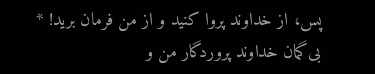پس، از خداوند پروا کنید و از من فرمان برید! * بی‌گمان خداوند پروردگار من و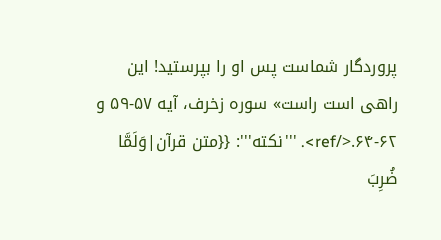پروردگار شماست پس او را بپرستید! این راهی است راست» سوره زخرف، آیه ۵۷-۵۹ و ۶۲-۶۴.</ref>. '''نکته''': {{متن قرآن|وَلَمَّا ضُرِبَ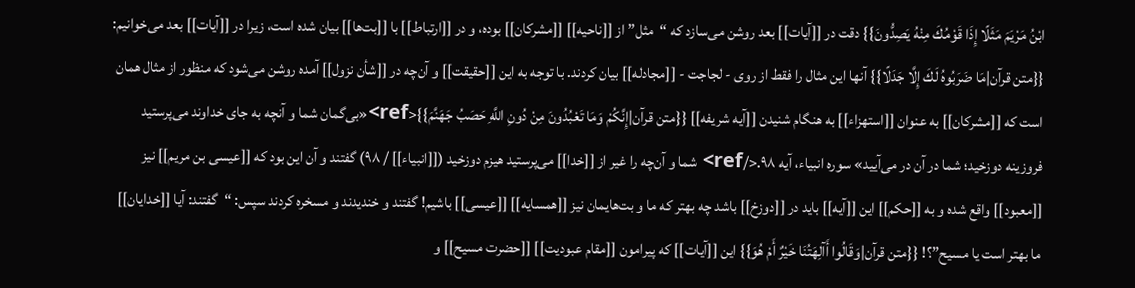ابْنُ مَرْيَمَ مَثَلًا إِذَا قَوْمُكَ مِنْهُ يَصِدُّونَ}} دقت در [[آیات]] بعد روشن می‌سازد که “مثل” از [[ناحیه]] [[مشرکان]] بوده، و در [[ارتباط]] با [[بت‌ها]] بیان شده است، زیرا در [[آیات]] بعد می‌خوانیم: {{متن قرآن|مَا ضَرَبُوهُ لَكَ إِلَّا جَدَلًا}} آنها این مثال را فقط از روی - لجاجت - [[مجادله]] بیان کردند. با توجه به این [[حقیقت]] و آن‌چه در [[شأن نزول]] آمده روشن می‌شود که منظور از مثال همان است که [[مشرکان]] به عنوان [[استهزاء]] به هنگام شنیدن [[آیه شریفه]] {{متن قرآن|إِنَّكُمْ وَمَا تَعْبُدُونَ مِنْ دُونِ اللَّهِ حَصَبُ جَهَنَّمَ}}<ref>«بی‌گمان شما و آنچه به جای خداوند می‌پرستید فروزینه دوزخید؛ شما در آن در می‌آیید» سوره انبیاء، آیه ۹۸.</ref> شما و آن‌چه را غیر از [[خدا]] می‌پرستید هیزم دوزخید ([[انبیاء]] / ۹۸) گفتند و آن این بود که [[عیسی بن مریم]] نیز [[معبود]] واقع شده و به [[حکم]] این [[آیه]] باید در [[دوزخ]] باشد چه بهتر که ما و بت‌هایمان نیز [[همسایه]] [[عیسی]] باشیم! گفتند و خندیدند و مسخره کردند سپس: “گفتند: آیا [[خدایان]] ما بهتر است یا مسیح”؟! {{متن قرآن|وَقَالُوا أَآلِهَتُنَا خَيْرٌ أَمْ هُوَ}} این [[آیات]] که پیرامون [[مقام عبودیت]] [[حضرت مسیح]] و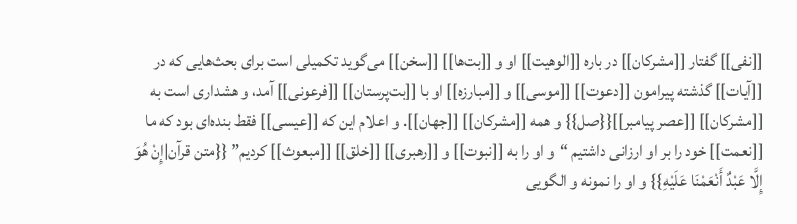[[نفی]] گفتار [[مشرکان]] در باره [[الوهیت]] او و [[بت‌ها]] [[سخن]] می‌گوید تکمیلی است برای بحث‌هایی که در [[آیات]] گذشته پیرامون [[دعوت]] [[موسی]] و [[مبارزه]] او با [[بت‌پرستان]] [[فرعونی]] آمد، و هشداری است به [[مشرکان]] [[عصر پیامبر]]{{صل}} و همه [[مشرکان]] [[جهان]]. و اعلام این که [[عیسی]] فقط بنده‌ای بود که ما [[نعمت]] خود را بر او ارزانی داشتیم “و او را به [[نبوت]] و [[رهبری]] [[خلق]] [[مبعوث]] کردیم” {{متن قرآن|إِنْ هُوَ إِلَّا عَبْدٌ أَنْعَمْنَا عَلَيْهِ}} و او را نمونه و الگویی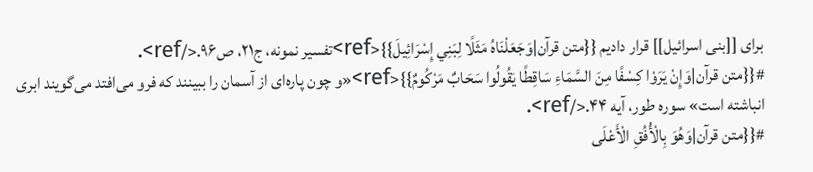برای [[بنی اسرائیل]] قرار دادیم {{متن قرآن|وَجَعَلْنَاهُ مَثَلًا لِبَنِي إِسْرَائِيلَ}}<ref>تفسیر نمونه، ج۲۱، ص۹۶.</ref>.
#{{متن قرآن|وَإِنْ يَرَوْا كِسْفًا مِنَ السَّمَاءِ سَاقِطًا يَقُولُوا سَحَابٌ مَرْكُومٌ}}<ref>«و چون پاره‌ای از آسمان را ببینند که فرو می‌افتد می‌گویند ابری انباشته است» سوره طور، آیه ۴۴.</ref>.
#{{متن قرآن|وَهُوَ بِالْأُفُقِ الْأَعْلَى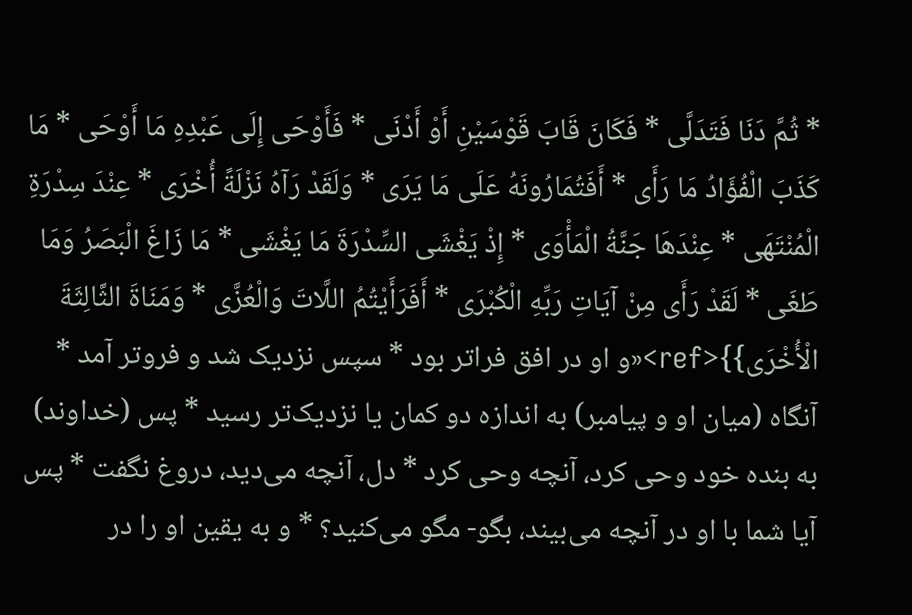* ثُمَّ دَنَا فَتَدَلَّى * فَكَانَ قَابَ قَوْسَيْنِ أَوْ أَدْنَى * فَأَوْحَى إِلَى عَبْدِهِ مَا أَوْحَى * مَا كَذَبَ الْفُؤَادُ مَا رَأَى * أَفَتُمَارُونَهُ عَلَى مَا يَرَى * وَلَقَدْ رَآهُ نَزْلَةً أُخْرَى * عِنْدَ سِدْرَةِ الْمُنْتَهَى * عِنْدَهَا جَنَّةُ الْمَأْوَى * إِذْ يَغْشَى السِّدْرَةَ مَا يَغْشَى * مَا زَاغَ الْبَصَرُ وَمَا طَغَى * لَقَدْ رَأَى مِنْ آيَاتِ رَبِّهِ الْكُبْرَى * أَفَرَأَيْتُمُ اللَّاتَ وَالْعُزَّى * وَمَنَاةَ الثَّالِثَةَ الْأُخْرَى}}<ref>«و او در افق فراتر بود * سپس نزدیک شد و فروتر آمد * آنگاه (میان او و پیامبر) به اندازه دو کمان یا نزدیک‌تر رسید * پس (خداوند) به بنده خود وحی کرد، آنچه وحی کرد * دل، آنچه می‌دید، دروغ نگفت * پس آیا شما با او در آنچه می‌بیند، بگو- مگو می‌کنید؟ * و به یقین او را در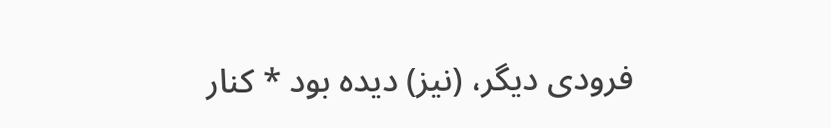فرودی دیگر، (نیز) دیده بود * کنار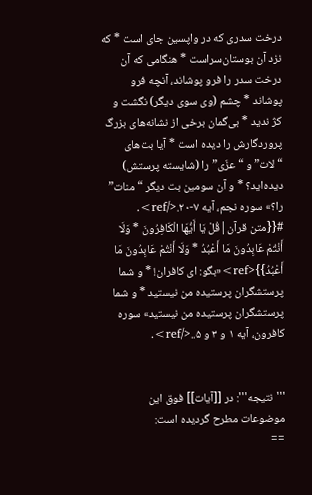درخت سدری که در واپسین جای است * که نزد آن بوستان‌سراست * هنگامی که آن درخت سدر را فرو پوشاند، آنچه فرو پوشاند * چشم (وی سوی دیگر) نگشت و کژ ندید * بی‌گمان برخی از نشانه‌های بزرگ پروردگارش را دیده است * آیا بت‌های “لات” و “عزّی” را (شایسته پرستش) دیده‌اید؟ * و آن سومین بت دیگر “منات” را؟» سوره نجم، آیه ۷-۲۰.</ref>.
#{{متن قرآن|قُلْ يَا أَيُّهَا الْكَافِرُونَ * وَلَا أَنْتُمْ عَابِدُونَ مَا أَعْبُدُ * وَلَا أَنْتُمْ عَابِدُونَ مَا أَعْبُدُ}}<ref>«بگو: ای کافران! * و شما پرستشگران پرستیده من نیستید * و شما پرستشگران پرستیده من نیستید» سوره کافرون، آیه ۱ و ۳ و ۵..</ref>.


'''نتیجه''': در [[آیات]] فوق این موضوعات مطرح گردیده است:
==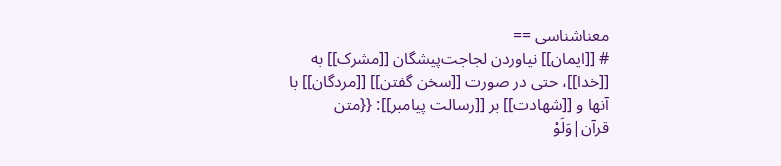معناشناسی ==
# [[ایمان]] نیاوردن لجاجت‌پیشگان [[مشرک]] به [[خدا]]، حتی در صورت [[سخن گفتن]] [[مردگان]] با آنها و [[شهادت]] بر [[رسالت پیامبر]]: {{متن قرآن|وَلَوْ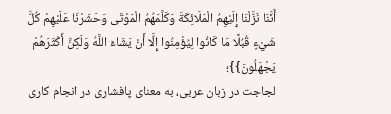أَنَّنَا نَزَّلْنَا إِلَيْهِمُ الْمَلَائِكَةَ وَكَلَّمَهُمُ الْمَوْتَى وَحَشَرْنَا عَلَيْهِمْ كُلَّ شَيْءٍ قُبُلًا مَا كَانُوا لِيُؤْمِنُوا إِلَّا أَنْ يَشَاءَ اللَّهُ وَلَكِنَّ أَكْثَرَهُمْ يَجْهَلُونَ}}؛
لجاجت در زبان عربی، به معنای پافشاری در انجام کاری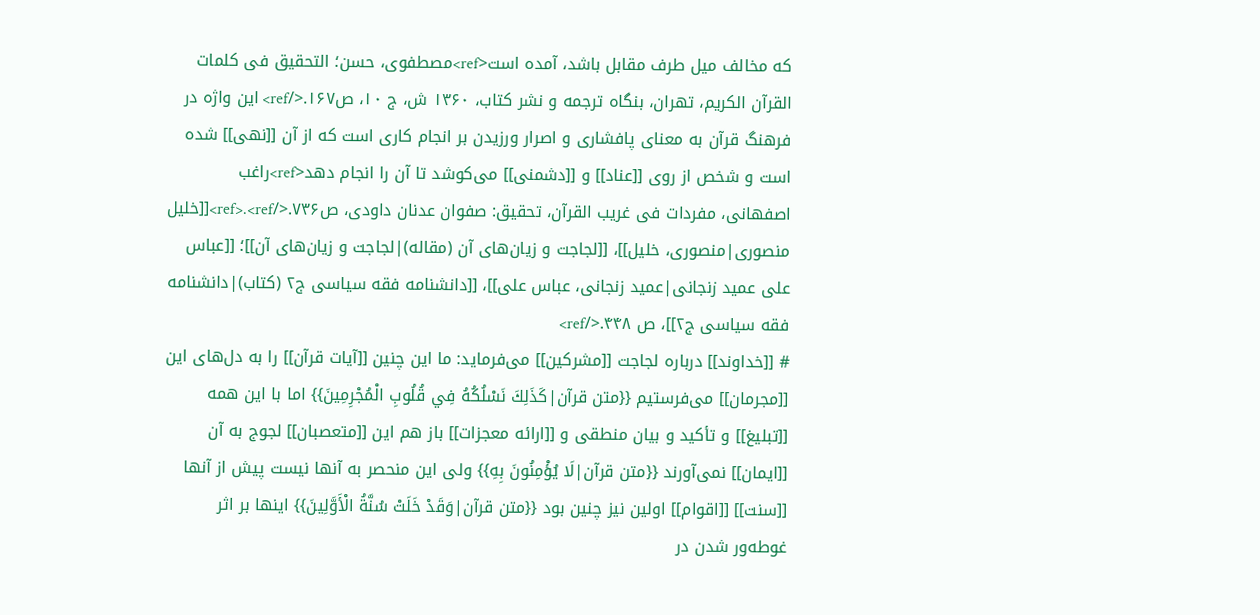که مخالف میل طرف مقابل باشد، آمده است<ref>مصطفوی، حسن؛ التحقیق فی کلمات القرآن الکریم، تهران، بنگاه ترجمه و نشر کتاب، ۱۳۶۰ ش، ج ۱۰، ص۱۶۷.</ref> این واژه در فرهنگ قرآن به معنای پافشاری و اصرار ورزیدن بر انجام کاری است که از آن [[نهی]] شده است و شخص از روی [[عناد]] و [[دشمنی]] می‌کوشد تا آن را انجام دهد<ref>راغب اصفهانی، مفردات فی غریب القرآن، تحقیق: صفوان عدنان داودی، ص۷۳۶.</ref>.<ref>[[خلیل منصوری|منصوری، خلیل]]، [[لجاجت و زیان‌های آن (مقاله)|لجاجت و زیان‌های آن]]؛ [[عباس علی عمید زنجانی|عمید زنجانی، عباس علی]]، [[دانشنامه فقه سیاسی ج۲ (کتاب)|دانشنامه فقه سیاسی ج۲]]، ص ۴۴۸.</ref>
# [[خداوند]] درباره لجاجت [[مشرکین]] می‌فرماید: ما این چنین [[آیات قرآن]] را به دل‌های این [[مجرمان]] می‌فرستیم {{متن قرآن|كَذَلِكَ نَسْلُكُهُ فِي قُلُوبِ الْمُجْرِمِينَ}} اما با این همه [[تبلیغ]] و تأکید و بیان منطقی و [[ارائه معجزات]] باز هم این [[متعصبان]] لجوج به آن [[ایمان]] نمی‌آورند {{متن قرآن|لَا يُؤْمِنُونَ بِهِ}} ولی این منحصر به آنها نیست پیش از آنها [[سنت]] [[اقوام]] اولین نیز چنین بود {{متن قرآن|وَقَدْ خَلَتْ سُنَّةُ الْأَوَّلِينَ}} اینها بر اثر غوطه‌ور شدن در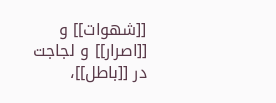[[شهوات]] و [[اصرار]] و لجاجت در [[باطل]]،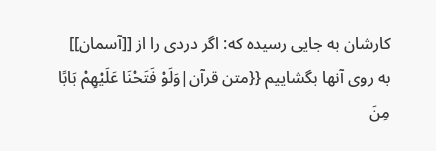کارشان به جایی رسیده که: اگر دردی را از [[آسمان]] به روی آنها بگشاییم {{متن قرآن|وَلَوْ فَتَحْنَا عَلَيْهِمْ بَابًا مِنَ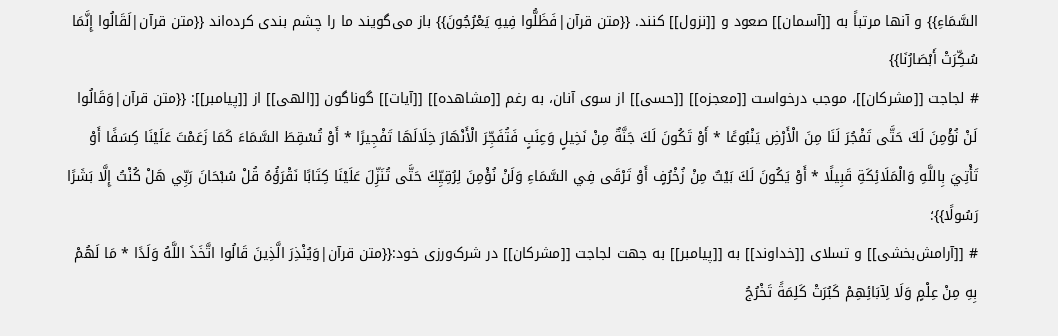السَّمَاءِ}} و آنها مرتباً به [[آسمان]] صعود و [[نزول]] کنند. {{متن قرآن|فَظَلُّوا فِيهِ يَعْرُجُونَ}} باز می‌گویند ما را چشم بندی کرده‌اند {{متن قرآن|لَقَالُوا إِنَّمَا سُكِّرَتْ أَبْصَارُنَا}}
# لجاجت [[مشرکان]]، موجب درخواست [[معجزه]] [[حسی]] از سوی آنان، به رغم [[مشاهده]] [[آیات]] گوناگون [[الهی]] از [[پیامبر]]: {{متن قرآن|وَقَالُوا لَنْ نُؤْمِنَ لَكَ حَتَّى تَفْجُرَ لَنَا مِنَ الْأَرْضِ يَنْبُوعًا * أَوْ تَكُونَ لَكَ جَنَّةٌ مِنْ نَخِيلٍ وَعِنَبٍ فَتُفَجِّرَ الْأَنْهَارَ خِلَالَهَا تَفْجِيرًا * أَوْ تُسْقِطَ السَّمَاءَ كَمَا زَعَمْتَ عَلَيْنَا كِسَفًا أَوْ تَأْتِيَ بِاللَّهِ وَالْمَلَائِكَةِ قَبِيلًا * أَوْ يَكُونَ لَكَ بَيْتٌ مِنْ زُخْرُفٍ أَوْ تَرْقَى فِي السَّمَاءِ وَلَنْ نُؤْمِنَ لِرُقِيِّكَ حَتَّى تُنَزِّلَ عَلَيْنَا كِتَابًا نَقْرَؤُهُ قُلْ سُبْحَانَ رَبِّي هَلْ كُنْتُ إِلَّا بَشَرًا رَسُولًا}}؛
# [[آرامش‌بخشی]] و تسلای [[خداوند]] به [[پیامبر]] به جهت لجاجت [[مشرکان]] در شرک‌ورزی خود:{{متن قرآن|وَيُنْذِرَ الَّذِينَ قَالُوا اتَّخَذَ اللَّهُ وَلَدًا * مَا لَهُمْ بِهِ مِنْ عِلْمٍ وَلَا لِآبَائِهِمْ كَبُرَتْ كَلِمَةً تَخْرُجُ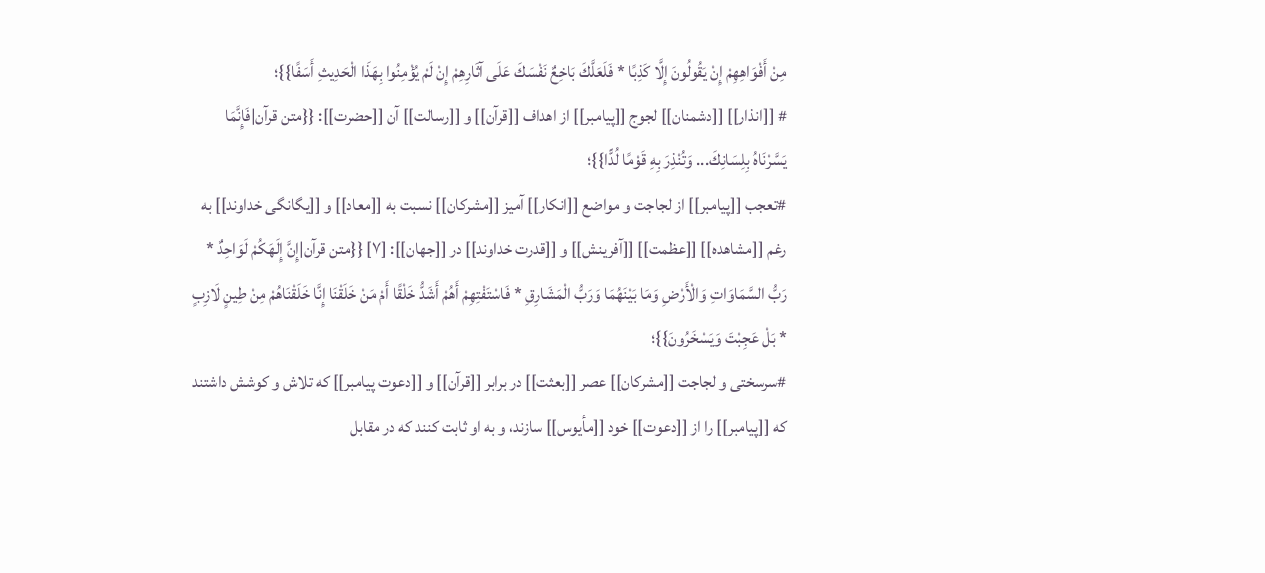مِنْ أَفْوَاهِهِمْ إِنْ يَقُولُونَ إِلَّا كَذِبًا * فَلَعَلَّكَ بَاخِعٌ نَفْسَكَ عَلَى آثَارِهِمْ إِنْ لَمْ يُؤْمِنُوا بِهَذَا الْحَدِيثِ أَسَفًا}}؛
# [[انذار]] [[دشمنان]] لجوج [[پیامبر]] از اهداف [[قرآن]] و [[رسالت]] آن [[حضرت]]: {{متن قرآن|فَإِنَّمَا يَسَّرْنَاهُ بِلِسَانِكَ... وَتُنْذِرَ بِهِ قَوْمًا لُدًّا}}؛
#تعجب [[پیامبر]] از لجاجت و مواضع [[انکار]] آمیز [[مشرکان]] نسبت به [[معاد]] و [[یگانگی خداوند]] به رغم [[مشاهده]] [[عظمت]] [[آفرینش]] و [[قدرت خداوند]] در [[جهان]]: [۷] {{متن قرآن|إِنَّ إِلَهَكُمْ لَوَاحِدٌ * رَبُّ السَّمَاوَاتِ وَالْأَرْضِ وَمَا بَيْنَهُمَا وَرَبُّ الْمَشَارِقِ * فَاسْتَفْتِهِمْ أَهُمْ أَشَدُّ خَلْقًا أَمْ مَنْ خَلَقْنَا إِنَّا خَلَقْنَاهُمْ مِنْ طِينٍ لَازِبٍ * بَلْ عَجِبْتَ وَيَسْخَرُونَ}}؛
#سرسختی و لجاجت [[مشرکان]] عصر [[بعثت]] در برابر [[قرآن]] و [[دعوت پیامبر]] که تلاش و کوشش داشتند که [[پیامبر]] را از [[دعوت]] خود [[مأیوس]] سازند، و به او ثابت کنند که در مقابل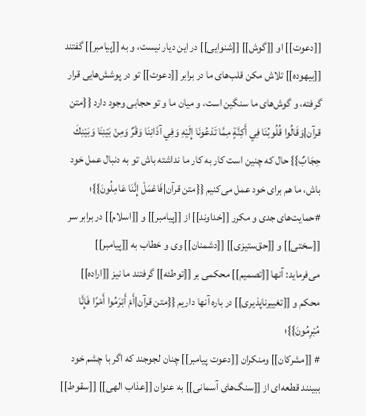[[دعوت]] او [[گوش]] [[شنوایی]] در این دیار نیست، و به [[پیامبر]] گفتند [[بیهوده]] تلاش مکن قلب‌های ما در برابر [[دعوت]] تو در پوشش‌هایی قرار گرفته، و گوش‌های ما سنگین است، و میان ما و تو حجابی وجود دارد {{متن قرآن|وَقَالُوا قُلُوبُنَا فِي أَكِنَّةٍ مِمَّا تَدْعُونَا إِلَيْهِ وَفِي آذَانِنَا وَقْرٌ وَمِنْ بَيْنِنَا وَبَيْنِكَ حِجَابٌ}} حال که چنین است کار به کار ما نداشته باش تو به دنبال عمل خود باش، ما هم برای خود عمل می‌کنیم {{متن قرآن|فَاعْمَلْ إِنَّنَا عَامِلُونَ}}؛
#حمایت‌های جدی و مکرر [[خداوند]] از [[پیامبر]] و [[اسلام]] در برابر سر [[سختی]] و [[حق‌ستیزی]] [[دشمنان]] وی و خطاب به [[پیامبر]] می‌فرماید: آنها [[تصمیم]] محکمی بر [[توطئه]] گرفتند ما نیز [[اراده]] محکم و [[تغییرناپذیری]] در باره آنها داریم {{متن قرآن|أَمْ أَبْرَمُوا أَمْرًا فَإِنَّا مُبْرِمُونَ}}؛
# [[مشرکان]] ومنکران [[دعوت پیامبر]] چنان لجوجند که اگر با چشم خود ببینند قطعه‌ای از [[سنگ‌های آسمانی]] به عنوان [[عذاب الهی]] [[سقوط]]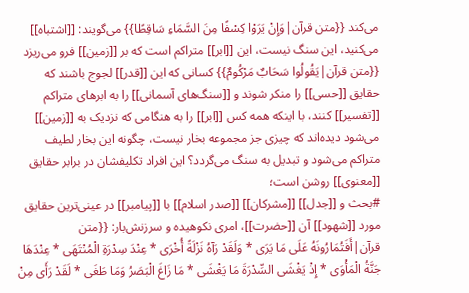می‌کند {{متن قرآن|وَإِنْ يَرَوْا كِسْفًا مِنَ السَّمَاءِ سَاقِطًا}} می‌گویند: [[اشتباه]] می‌کنید، این سنگ نیست، این [[ابر]] متراکم است که بر [[زمین]] فرو می‌ریزد {{متن قرآن|يَقُولُوا سَحَابٌ مَرْكُومٌ}} کسانی که این [[قدر]] لجوج باشند که حقایق [[حسی]] را منکر شوند و [[سنگ‌های آسمانی]] را به ابرهای متراکم [[تفسیر]] کنند، با اینکه همه کس [[ابر]] را به هنگامی که نزدیک به [[زمین]] می‌شود دیده‌اند که چیزی جز مجموعه بخار نیست، چگونه این بخار لطیف متراکم می‌شود و تبدیل به سنگ می‌گردد؟ این افراد تکلیفشان در برابر حقایق [[معنوی]] روشن است؛
#بحث و [[جدل]] [[مشرکان]] [[صدر اسلام]] با [[پیامبر]] در عینی‌ترین حقایق مورد [[شهود]] آن [[حضرت]]، امری نکوهیده و سرزنش‌بار: {{متن قرآن|أَفَتُمَارُونَهُ عَلَى مَا يَرَى * وَلَقَدْ رَآهُ نَزْلَةً أُخْرَى * عِنْدَ سِدْرَةِ الْمُنْتَهَى * عِنْدَهَا جَنَّةُ الْمَأْوَى * إِذْ يَغْشَى السِّدْرَةَ مَا يَغْشَى * مَا زَاغَ الْبَصَرُ وَمَا طَغَى * لَقَدْ رَأَى مِنْ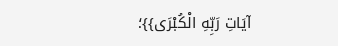آيَاتِ رَبِّهِ الْكُبْرَى}}؛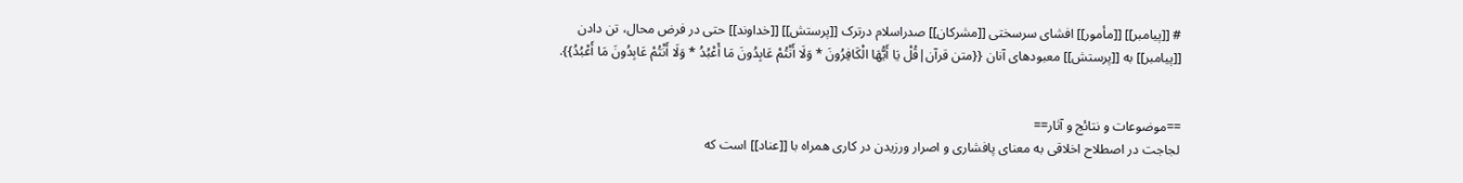# [[پیامبر]] [[مأمور]] افشای سرسختی [[مشرکان]] صدراسلام درترک [[پرستش]] [[خداوند]] حتی در فرض محال، تن دادن [[پیامبر]] به [[پرستش]] معبودهای آنان {{متن قرآن|قُلْ يَا أَيُّهَا الْكَافِرُونَ * وَلَا أَنْتُمْ عَابِدُونَ مَا أَعْبُدُ * وَلَا أَنْتُمْ عَابِدُونَ مَا أَعْبُدُ}}.


==موضوعات و نتائج و آثار==
لجاجت در اصطلاح اخلاقی‌ به معنای پافشاری و اصرار ورزیدن در کاری همراه با [[عناد]] است که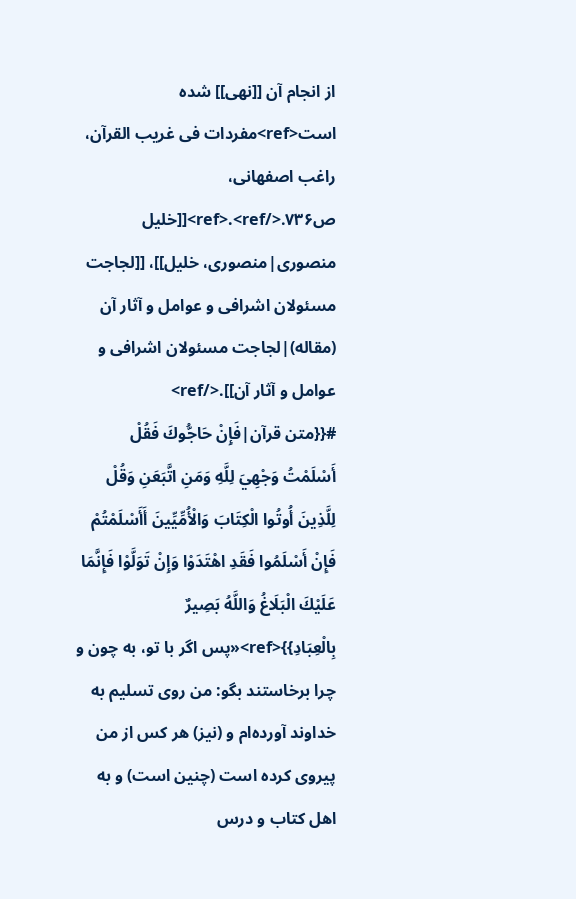از انجام آن [[نهی]] شده است<ref>مفردات فی غریب القرآن، راغب اصفهانی، ص۷۳۶.</ref>.<ref>[[خلیل منصوری|منصوری، خلیل]]، [[لجاجت مسئولان ‌اشرافی و عوامل و آثار آن (مقاله)|لجاجت مسئولان ‌اشرافی و عوامل و آثار آن]].</ref>
#{{متن قرآن|فَإِنْ حَاجُّوكَ فَقُلْ أَسْلَمْتُ وَجْهِيَ لِلَّهِ وَمَنِ اتَّبَعَنِ وَقُلْ لِلَّذِينَ أُوتُوا الْكِتَابَ وَالْأُمِّيِّينَ أَأَسْلَمْتُمْ فَإِنْ أَسْلَمُوا فَقَدِ اهْتَدَوْا وَإِنْ تَوَلَّوْا فَإِنَّمَا عَلَيْكَ الْبَلَاغُ وَاللَّهُ بَصِيرٌ بِالْعِبَادِ}}<ref>«پس اگر با تو، به چون و چرا برخاستند بگو: من روی تسلیم به خداوند آورده‌ام و (نیز) هر کس از من پیروی کرده است (چنین است) و به اهل کتاب و درس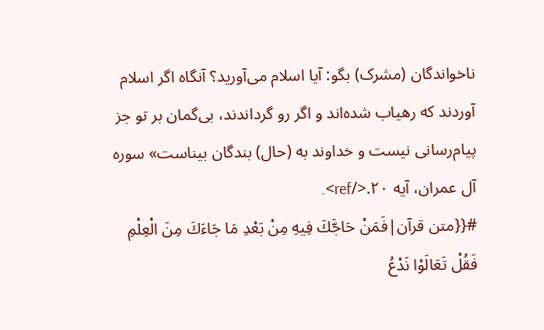ناخواندگان (مشرک) بگو: آیا اسلام می‌آورید؟ آنگاه اگر اسلام آوردند که رهیاب شده‌اند و اگر رو گرداندند، بی‌گمان بر تو جز پیام‌رسانی نیست و خداوند به (حال) بندگان بیناست» سوره آل عمران، آیه ۲۰.</ref>.
#{{متن قرآن|فَمَنْ حَاجَّكَ فِيهِ مِنْ بَعْدِ مَا جَاءَكَ مِنَ الْعِلْمِ فَقُلْ تَعَالَوْا نَدْعُ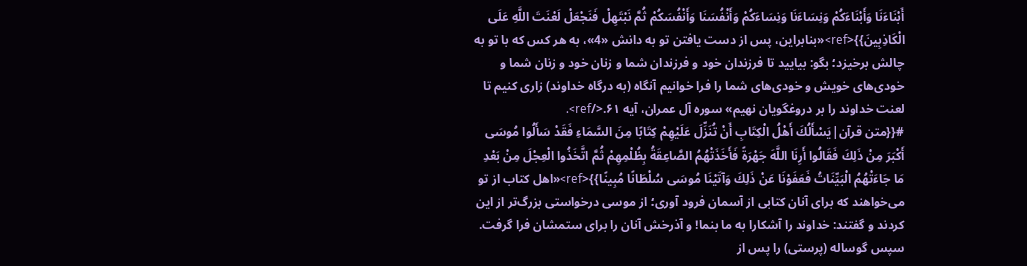أَبْنَاءَنَا وَأَبْنَاءَكُمْ وَنِسَاءَنَا وَنِسَاءَكُمْ وَأَنْفُسَنَا وَأَنْفُسَكُمْ ثُمَّ نَبْتَهِلْ فَنَجْعَلْ لَعْنَتَ اللَّهِ عَلَى الْكَاذِبِينَ}}<ref>«بنابراین، پس از دست یافتن تو به دانش «4»، به هر کس که با تو به چالش برخیزد؛ بگو: بیایید تا فرزندان خود و فرزندان شما و زنان خود و زنان شما و خودی‌های خویش و خودی‌های شما را فرا خوانیم آنگاه (به درگاه خداوند) زاری کنیم تا لعنت خداوند را بر دروغگویان نهیم» سوره آل عمران، آیه ۶۱.</ref>.
#{{متن قرآن|يَسْأَلُكَ أَهْلُ الْكِتَابِ أَنْ تُنَزِّلَ عَلَيْهِمْ كِتَابًا مِنَ السَّمَاءِ فَقَدْ سَأَلُوا مُوسَى أَكْبَرَ مِنْ ذَلِكَ فَقَالُوا أَرِنَا اللَّهَ جَهْرَةً فَأَخَذَتْهُمُ الصَّاعِقَةُ بِظُلْمِهِمْ ثُمَّ اتَّخَذُوا الْعِجْلَ مِنْ بَعْدِ مَا جَاءَتْهُمُ الْبَيِّنَاتُ فَعَفَوْنَا عَنْ ذَلِكَ وَآتَيْنَا مُوسَى سُلْطَانًا مُبِينًا}}<ref>«اهل کتاب از تو می‌خواهند که برای آنان کتابی از آسمان فرود آوری؛ از موسی درخواستی بزرگ‌تر از این کردند و گفتند: خداوند را آشکارا به ما بنما! و آذرخش آنان را برای ستمشان فرا گرفت. سپس گوساله (پرستی) را پس از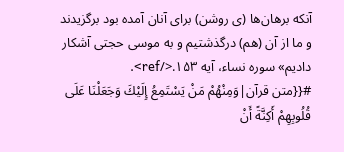آنکه برهان‌ها (ی روشن) برای آنان آمده بود برگزیدند و ما از آن (هم) درگذشتیم و به موسی حجتی آشکار دادیم» سوره نساء، آیه ۱۵۳.</ref>.
#{{متن قرآن|وَمِنْهُمْ مَنْ يَسْتَمِعُ إِلَيْكَ وَجَعَلْنَا عَلَى قُلُوبِهِمْ أَكِنَّةً أَنْ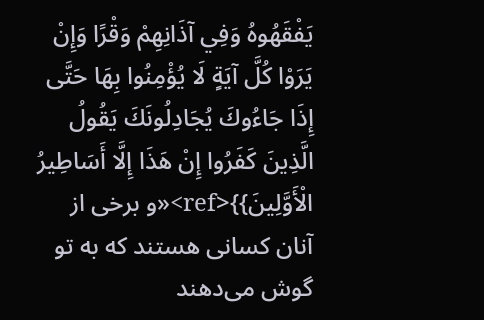يَفْقَهُوهُ وَفِي آذَانِهِمْ وَقْرًا وَإِنْ يَرَوْا كُلَّ آيَةٍ لَا يُؤْمِنُوا بِهَا حَتَّى إِذَا جَاءُوكَ يُجَادِلُونَكَ يَقُولُ الَّذِينَ كَفَرُوا إِنْ هَذَا إِلَّا أَسَاطِيرُ الْأَوَّلِينَ}}<ref>«و برخی از آنان کسانی هستند که به تو گوش می‌دهند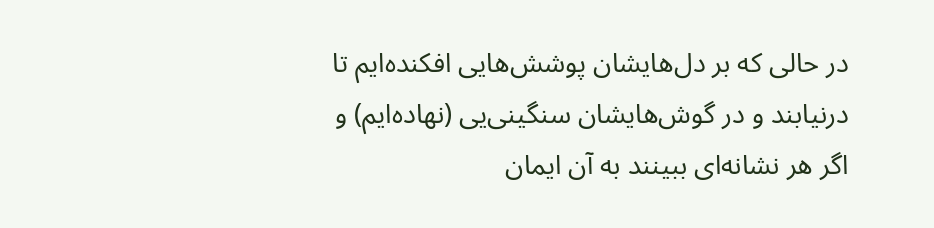در حالی که بر دل‌هایشان پوشش‌هایی افکنده‌ایم تا درنیابند و در گوش‌هایشان سنگینی‌یی (نهاده‌ایم) و اگر هر نشانه‌ای ببینند به آن ایمان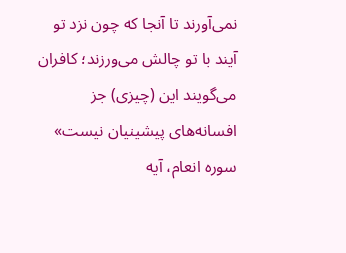نمی‌آورند تا آنجا که چون نزد تو آیند با تو چالش می‌ورزند؛ کافران می‌گویند این (چیزی) جز افسانه‌های پیشینیان نیست» سوره انعام، آیه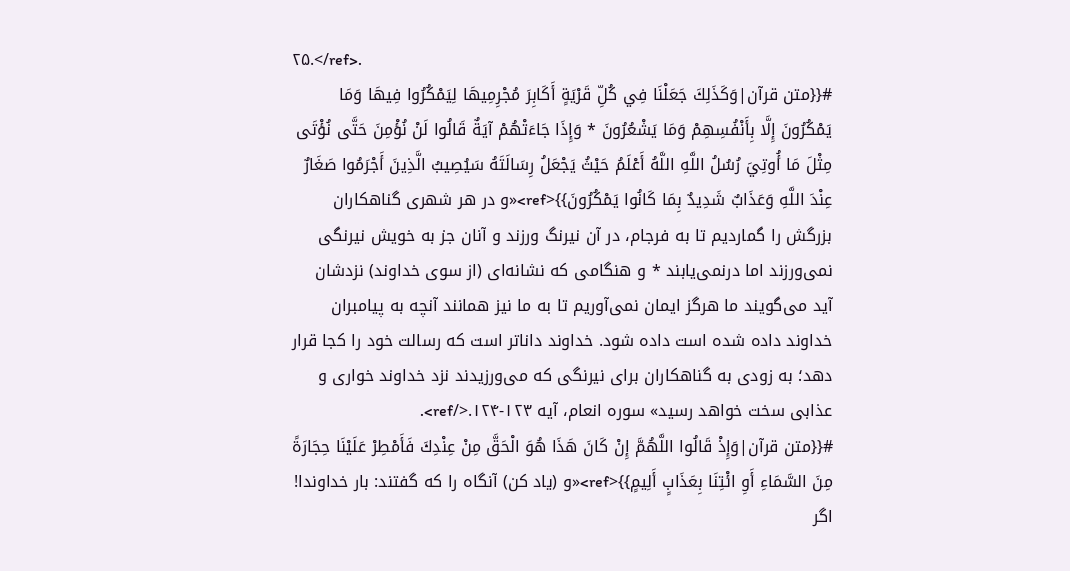۲۵.</ref>.
#{{متن قرآن|وَكَذَلِكَ جَعَلْنَا فِي كُلِّ قَرْيَةٍ أَكَابِرَ مُجْرِمِيهَا لِيَمْكُرُوا فِيهَا وَمَا يَمْكُرُونَ إِلَّا بِأَنْفُسِهِمْ وَمَا يَشْعُرُونَ * وَإِذَا جَاءَتْهُمْ آيَةٌ قَالُوا لَنْ نُؤْمِنَ حَتَّى نُؤْتَى مِثْلَ مَا أُوتِيَ رُسُلُ اللَّهِ اللَّهُ أَعْلَمُ حَيْثُ يَجْعَلُ رِسَالَتَهُ سَيُصِيبُ الَّذِينَ أَجْرَمُوا صَغَارٌ عِنْدَ اللَّهِ وَعَذَابٌ شَدِيدٌ بِمَا كَانُوا يَمْكُرُونَ}}<ref>«و در هر شهری گناهکاران بزرگش را گماردیم تا به فرجام، در آن نیرنگ ورزند و آنان جز به خویش نیرنگی نمی‌ورزند اما درنمی‌یابند * و هنگامی که نشانه‌ای (از سوی خداوند) نزدشان آید می‌گویند ما هرگز ایمان نمی‌آوریم تا به ما نیز همانند آنچه به پیامبران خداوند داده شده است داده شود. خداوند داناتر است که رسالت خود را کجا قرار دهد؛ به زودی به گناهکاران برای نیرنگی که می‌ورزیدند نزد خداوند خواری و عذابی سخت خواهد رسید» سوره انعام، آیه ۱۲۳-۱۲۴.</ref>.
#{{متن قرآن|وَإِذْ قَالُوا اللَّهُمَّ إِنْ كَانَ هَذَا هُوَ الْحَقَّ مِنْ عِنْدِكَ فَأَمْطِرْ عَلَيْنَا حِجَارَةً مِنَ السَّمَاءِ أَوِ ائْتِنَا بِعَذَابٍ أَلِيمٍ}}<ref>«و (یاد کن) آنگاه را که گفتند: بار خداوندا! اگر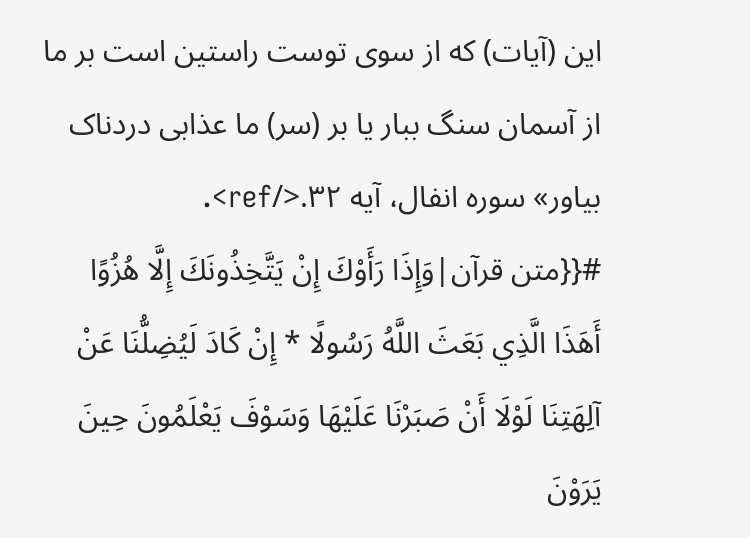این (آیات) که از سوی توست راستین است بر ما از آسمان سنگ ببار یا بر (سر) ما عذابی دردناک بیاور» سوره انفال، آیه ۳۲.</ref>.
#{{متن قرآن|وَإِذَا رَأَوْكَ إِنْ يَتَّخِذُونَكَ إِلَّا هُزُوًا أَهَذَا الَّذِي بَعَثَ اللَّهُ رَسُولًا * إِنْ كَادَ لَيُضِلُّنَا عَنْ آلِهَتِنَا لَوْلَا أَنْ صَبَرْنَا عَلَيْهَا وَسَوْفَ يَعْلَمُونَ حِينَ يَرَوْنَ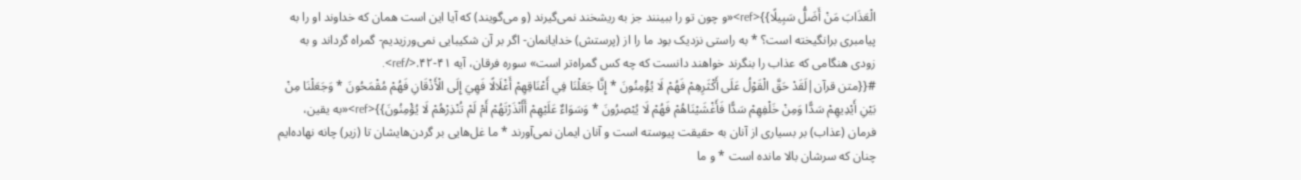الْعَذَابَ مَنْ أَضَلُّ سَبِيلًا}}<ref>«و چون تو را ببینند جز به ریشخند نمی‌گیرند (و می‌گویند) که آیا این است همان که خداوند او را به پیامبری برانگیخته است؟ * به راستی نزدیک بود ما را از (پرستش) خدایانمان- اگر بر آن شکیبایی نمی‌ورزیدیم- گمراه گرداند و به زودی هنگامی که عذاب را بنگرند خواهند دانست که چه کس گمراه‌تر است» سوره فرقان، آیه ۴۱-۴۲.</ref>.
#{{متن قرآن|لَقَدْ حَقَّ الْقَوْلُ عَلَى أَكْثَرِهِمْ فَهُمْ لَا يُؤْمِنُونَ * إِنَّا جَعَلْنَا فِي أَعْنَاقِهِمْ أَغْلَالًا فَهِيَ إِلَى الْأَذْقَانِ فَهُمْ مُقْمَحُونَ * وَجَعَلْنَا مِنْ بَيْنِ أَيْدِيهِمْ سَدًّا وَمِنْ خَلْفِهِمْ سَدًّا فَأَغْشَيْنَاهُمْ فَهُمْ لَا يُبْصِرُونَ * وَسَوَاءٌ عَلَيْهِمْ أَأَنْذَرْتَهُمْ أَمْ لَمْ تُنْذِرْهُمْ لَا يُؤْمِنُونَ}}<ref>«به یقین، فرمان (عذاب) بر بسیاری از آنان به حقیقت پیوسته است و آنان ایمان نمی‌آورند * ما غل‌هایی بر گردن‌هایشان تا (زیر) چانه نهاده‌ایم چنان که سرشان بالا مانده است * و ما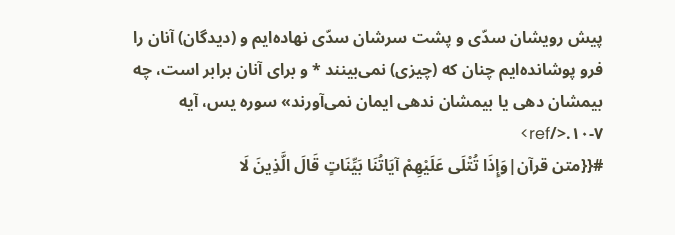پیش رویشان سدّی و پشت سرشان سدّی نهاده‌ایم و (دیدگان) آنان را فرو پوشانده‌ایم چنان که (چیزی) نمی‌بینند * و برای آنان برابر است، چه بیمشان دهی یا بیمشان ندهی ایمان نمی‌آورند» سوره یس، آیه ۷-۱۰.</ref>
#{{متن قرآن|وَإِذَا تُتْلَى عَلَيْهِمْ آيَاتُنَا بَيِّنَاتٍ قَالَ الَّذِينَ لَا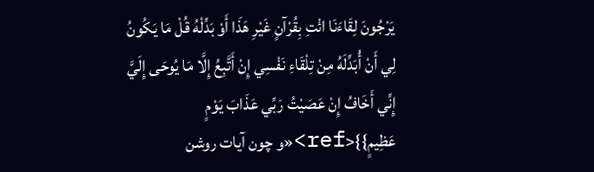يَرْجُونَ لِقَاءَنَا ائْتِ بِقُرْآنٍ غَيْرِ هَذَا أَوْ بَدِّلْهُ قُلْ مَا يَكُونُ لِي أَنْ أُبَدِّلَهُ مِنْ تِلْقَاءِ نَفْسِي إِنْ أَتَّبِعُ إِلَّا مَا يُوحَى إِلَيَّ إِنِّي أَخَافُ إِنْ عَصَيْتُ رَبِّي عَذَابَ يَوْمٍ عَظِيمٍ}}<ref>«و چون آیات روشن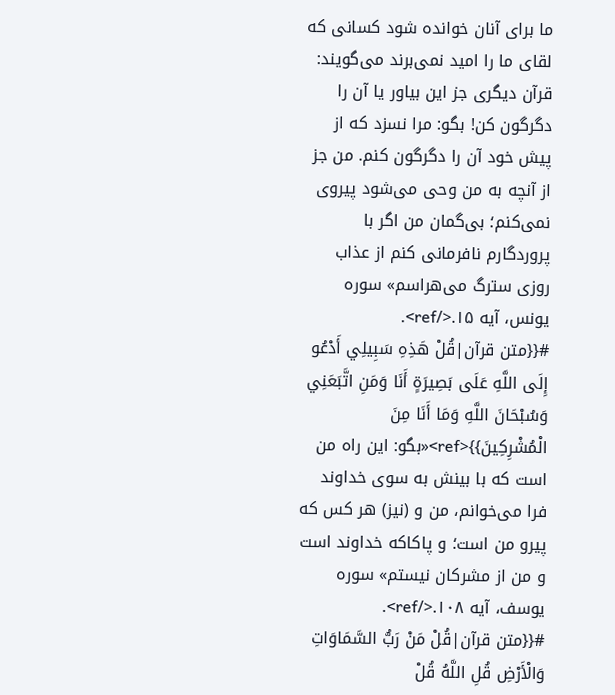ما برای آنان خوانده شود کسانی که لقای ما را امید نمی‌برند می‌گویند: قرآن دیگری جز این بیاور یا آن را دگرگون کن! بگو: مرا نسزد که از پیش خود آن را دگرگون کنم. من جز از آنچه به من وحی می‌شود پیروی نمی‌کنم؛ بی‌گمان من اگر با پروردگارم نافرمانی کنم از عذاب روزی سترگ می‌هراسم» سوره یونس، آیه ۱۵.</ref>.
#{{متن قرآن|قُلْ هَذِهِ سَبِيلِي أَدْعُو إِلَى اللَّهِ عَلَى بَصِيرَةٍ أَنَا وَمَنِ اتَّبَعَنِي وَسُبْحَانَ اللَّهِ وَمَا أَنَا مِنَ الْمُشْرِكِينَ}}<ref>«بگو: این راه من است که با بینش به سوی خداوند فرا می‌خوانم، من و (نیز) هر کس که پیرو من است؛ و پاکاکه خداوند است و من از مشرکان نیستم» سوره یوسف، آیه ۱۰۸.</ref>.
#{{متن قرآن|قُلْ مَنْ رَبُّ السَّمَاوَاتِ وَالْأَرْضِ قُلِ اللَّهُ قُلْ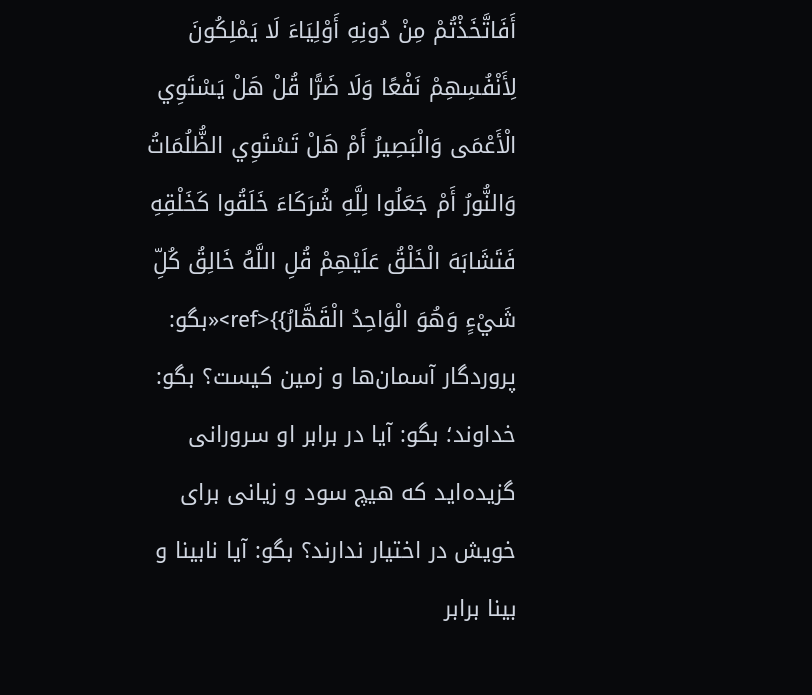أَفَاتَّخَذْتُمْ مِنْ دُونِهِ أَوْلِيَاءَ لَا يَمْلِكُونَ لِأَنْفُسِهِمْ نَفْعًا وَلَا ضَرًّا قُلْ هَلْ يَسْتَوِي الْأَعْمَى وَالْبَصِيرُ أَمْ هَلْ تَسْتَوِي الظُّلُمَاتُ وَالنُّورُ أَمْ جَعَلُوا لِلَّهِ شُرَكَاءَ خَلَقُوا كَخَلْقِهِ فَتَشَابَهَ الْخَلْقُ عَلَيْهِمْ قُلِ اللَّهُ خَالِقُ كُلِّ شَيْءٍ وَهُوَ الْوَاحِدُ الْقَهَّارُ}}<ref>«بگو: پروردگار آسمان‌ها و زمین کیست؟ بگو: خداوند؛ بگو: آیا در برابر او سرورانی گزیده‌اید که هیچ سود و زیانی برای خویش در اختیار ندارند؟ بگو: آیا نابینا و بینا برابر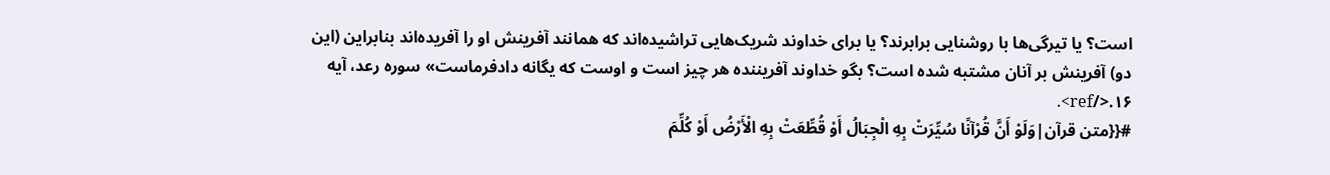است؟ یا تیرگی‌ها با روشنایی برابرند؟ یا برای خداوند شریک‌هایی تراشیده‌اند که همانند آفرینش او را آفریده‌اند بنابراین (این دو) آفرینش بر آنان مشتبه شده است؟ بگو خداوند آفریننده هر چیز است و اوست که یگانه دادفرماست» سوره رعد، آیه ۱۶.</ref>.
#{{متن قرآن|وَلَوْ أَنَّ قُرْآنًا سُيِّرَتْ بِهِ الْجِبَالُ أَوْ قُطِّعَتْ بِهِ الْأَرْضُ أَوْ كُلِّمَ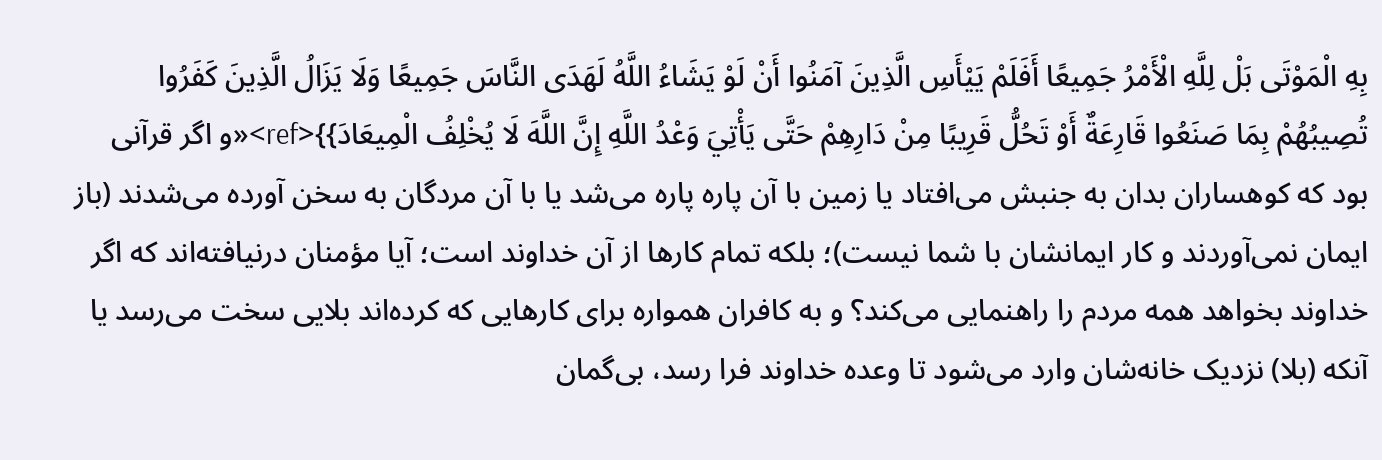بِهِ الْمَوْتَى بَلْ لِلَّهِ الْأَمْرُ جَمِيعًا أَفَلَمْ يَيْأَسِ الَّذِينَ آمَنُوا أَنْ لَوْ يَشَاءُ اللَّهُ لَهَدَى النَّاسَ جَمِيعًا وَلَا يَزَالُ الَّذِينَ كَفَرُوا تُصِيبُهُمْ بِمَا صَنَعُوا قَارِعَةٌ أَوْ تَحُلُّ قَرِيبًا مِنْ دَارِهِمْ حَتَّى يَأْتِيَ وَعْدُ اللَّهِ إِنَّ اللَّهَ لَا يُخْلِفُ الْمِيعَادَ}}<ref>«و اگر قرآنی بود که کوهساران بدان به جنبش می‌افتاد یا زمین با آن پاره پاره می‌شد یا با آن مردگان به سخن آورده می‌شدند (باز ایمان نمی‌آوردند و کار ایمانشان با شما نیست)؛ بلکه تمام کارها از آن خداوند است؛ آیا مؤمنان درنیافته‌اند که اگر خداوند بخواهد همه مردم را راهنمایی می‌کند؟ و به کافران همواره برای کارهایی که کرده‌اند بلایی سخت می‌رسد یا آنکه (بلا) نزدیک خانه‌شان وارد می‌شود تا وعده خداوند فرا رسد، بی‌گمان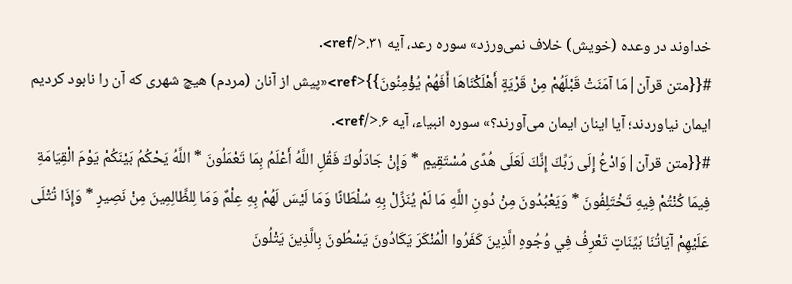خداوند در وعده (خویش) خلاف نمی‌ورزد» سوره رعد، آیه ۳۱.</ref>.
#{{متن قرآن|مَا آمَنَتْ قَبْلَهُمْ مِنْ قَرْيَةٍ أَهْلَكْنَاهَا أَفَهُمْ يُؤْمِنُونَ}}<ref>«پیش از آنان (مردم) هیچ شهری که آن را نابود کردیم ایمان نیاوردند؛ آیا اینان ایمان می‌آورند؟» سوره انبیاء، آیه ۶.</ref>.
#{{متن قرآن|وَادْعُ إِلَى رَبِّكَ إِنَّكَ لَعَلَى هُدًى مُسْتَقِيمٍ * وَإِنْ جَادَلُوكَ فَقُلِ اللَّهُ أَعْلَمُ بِمَا تَعْمَلُونَ * اللَّهُ يَحْكُمُ بَيْنَكُمْ يَوْمَ الْقِيَامَةِ فِيمَا كُنْتُمْ فِيهِ تَخْتَلِفُونَ * وَيَعْبُدُونَ مِنْ دُونِ اللَّهِ مَا لَمْ يُنَزِّلْ بِهِ سُلْطَانًا وَمَا لَيْسَ لَهُمْ بِهِ عِلْمٌ وَمَا لِلظَّالِمِينَ مِنْ نَصِيرٍ * وَإِذَا تُتْلَى عَلَيْهِمْ آيَاتُنَا بَيِّنَاتٍ تَعْرِفُ فِي وُجُوهِ الَّذِينَ كَفَرُوا الْمُنْكَرَ يَكَادُونَ يَسْطُونَ بِالَّذِينَ يَتْلُونَ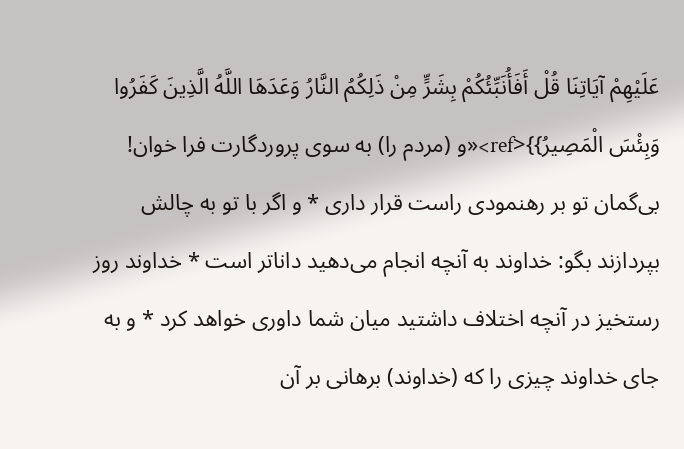عَلَيْهِمْ آيَاتِنَا قُلْ أَفَأُنَبِّئُكُمْ بِشَرٍّ مِنْ ذَلِكُمُ النَّارُ وَعَدَهَا اللَّهُ الَّذِينَ كَفَرُوا وَبِئْسَ الْمَصِيرُ}}<ref>«و (مردم را) به سوی پروردگارت فرا خوان! بی‌گمان تو بر رهنمودی راست قرار داری * و اگر با تو به چالش بپردازند بگو: خداوند به آنچه انجام می‌دهید داناتر است * خداوند روز رستخیز در آنچه اختلاف داشتید میان شما داوری خواهد کرد * و به جای خداوند چیزی را که (خداوند) برهانی بر آن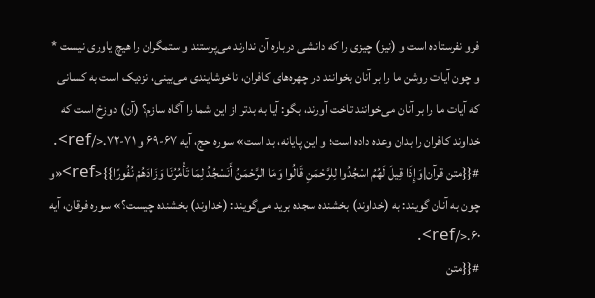فرو نفرستاده است و (نیز) چیزی را که دانشی درباره آن ندارند می‌پرستند و ستمگران را هیچ یاوری نیست * و چون آیات روشن ما را بر آنان بخوانند در چهره‌های کافران، ناخوشایندی می‌بینی، نزدیک است به کسانی که آیات ما را بر آنان می‌خوانند تاخت آورند، بگو: آیا به بدتر از این شما را آگاه سازم؟ (آن) دوزخ است که خداوند کافران را بدان وعده داده است؛ و این پایانه، بد است» سوره حج، آیه ۶۷-۶۹ و ۷۱-۷۲.</ref>.
#{{متن قرآن|وَإِذَا قِيلَ لَهُمُ اسْجُدُوا لِلرَّحْمَنِ قَالُوا وَمَا الرَّحْمَنُ أَنَسْجُدُ لِمَا تَأْمُرُنَا وَزَادَهُمْ نُفُورًا}}<ref>«و چون به آنان گویند: به (خداوند) بخشنده سجده برید می‌گویند: (خداوند) بخشنده چیست؟» سوره فرقان، آیه ۶۰.</ref>.
#{{متن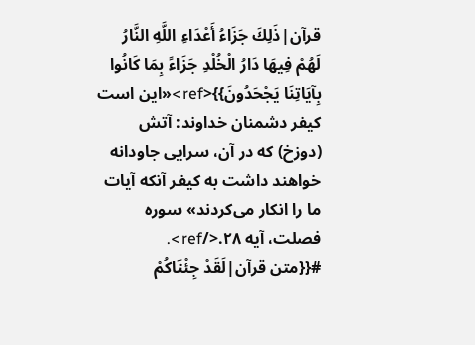قرآن|ذَلِكَ جَزَاءُ أَعْدَاءِ اللَّهِ النَّارُ لَهُمْ فِيهَا دَارُ الْخُلْدِ جَزَاءً بِمَا كَانُوا بِآيَاتِنَا يَجْحَدُونَ}}<ref>«این است کیفر دشمنان خداوند: آتش (دوزخ) که در آن، سرایی جاودانه خواهند داشت به کیفر آنکه آیات ما را انکار می‌کردند» سوره فصلت، آیه ۲۸.</ref>.
#{{متن قرآن|لَقَدْ جِئْنَاكُمْ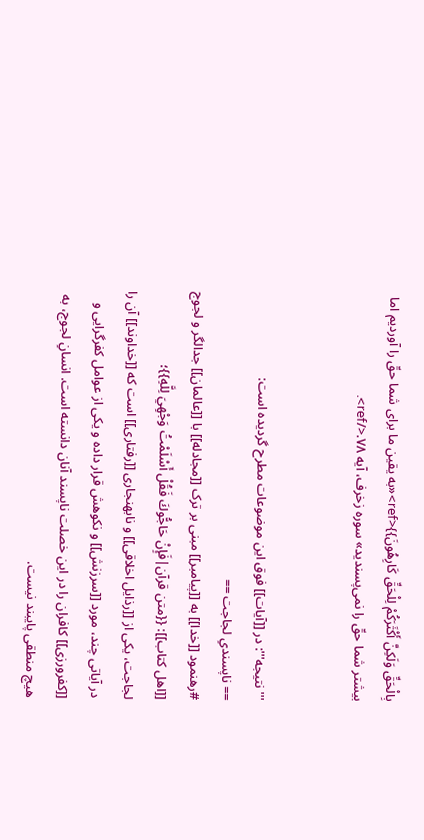بِالْحَقِّ وَلَكِنَّ أَكْثَرَكُمْ لِلْحَقِّ كَارِهُونَ}}<ref>«به یقین ما برای شما حقّ را آوردیم اما بیشتر شما حقّ را نمی‌پسندید» سوره زخرف، آیه ۷۸.</ref>.


'''نتیجه''': در [[آیات]] فوق این موضوعات مطرح گردیده است:
== ناپسندیِ لجاجت ==
#رهنمود [[خدا]] به [[پیامبر]] مبنی بر ترک [[مجادله]] با [[عالمان]] جدالگر و لجوج [[اهل کتاب]]: {{متن قرآن|فَإِنْ حَاجُّوكَ فَقُلْ أَسْلَمْتُ وَجْهِيَ لِلَّهِ}}؛
لجاجت، یکی از [[رذایل اخلاقی]] و نابهنجاری [[رفتاری]] است که [[خداوند]] آن را در آیاتی چند، مورد [[سرزنش]] و نکوهش قرار داده و یکی از عوامل کفرگرایی و [[کفرورزی]] کافران را در این خصلت ناپسند آنان دانسته است. انسانِ لجوج، به هیچ منطقی پایبند نیست.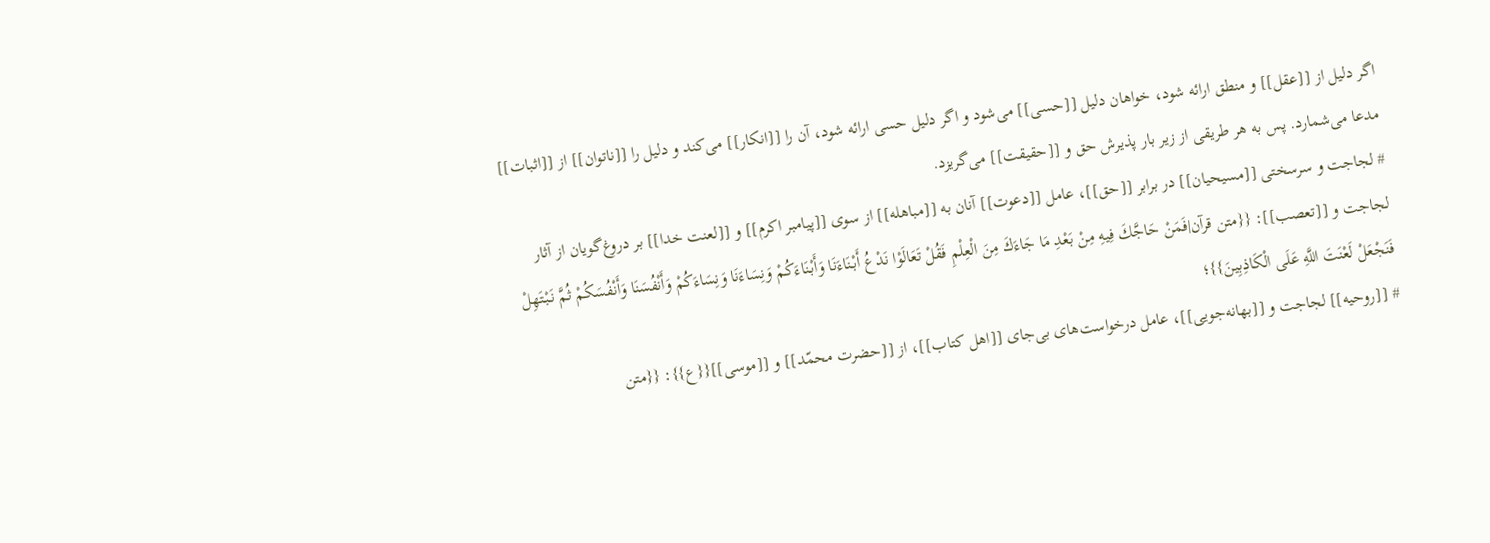اگر دلیل از [[عقل]] و منطق ارائه شود، خواهان دلیل [[حسی]] می‌شود و اگر دلیل حسی ارائه شود، آن را [[انکار]] می‌کند و دلیل را [[ناتوان]] از [[اثبات]] مدعا می‌شمارد. پس به هر طریقی از زیر بار پذیرش حق و [[حقیقت]] می‌گریزد.
# لجاجت و سرسختی [[مسیحیان]] در برابر [[حق]]، عامل [[دعوت]] آنان به [[مباهله]] از سوی [[پیامبر اکرم]] و [[لعنت خدا]] بر دروغ‌گویان از آثار لجاجت و [[تعصب]]: {{متن قرآن|فَمَنْ حَاجَّكَ فِيهِ مِنْ بَعْدِ مَا جَاءَكَ مِنَ الْعِلْمِ فَقُلْ تَعَالَوْا نَدْعُ أَبْنَاءَنَا وَأَبْنَاءَكُمْ وَنِسَاءَنَا وَنِسَاءَكُمْ وَأَنْفُسَنَا وَأَنْفُسَكُمْ ثُمَّ نَبْتَهِلْ فَنَجْعَلْ لَعْنَتَ اللَّهِ عَلَى الْكَاذِبِينَ}}؛
# [[روحیه]] لجاجت و [[بهانه‌جویی]]، عامل درخواست‌های بی‌جای [[اهل کتاب]]، از [[حضرت محمّد]] و [[موسی]]{{ع}}: {{متن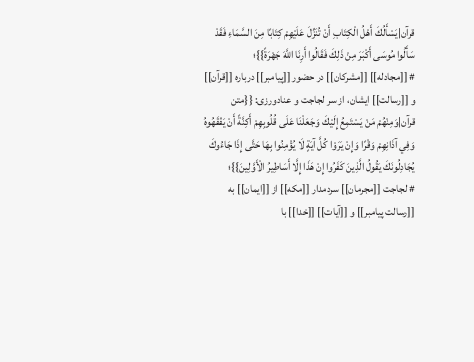قرآن|يَسْأَلُكَ أَهْلُ الْكِتَابِ أَنْ تُنَزِّلَ عَلَيْهِمْ كِتَابًا مِنَ السَّمَاءِ فَقَدْ سَأَلُوا مُوسَى أَكْبَرَ مِنْ ذَلِكَ فَقَالُوا أَرِنَا اللَّهَ جَهْرَةً}}؛
# [[مجادله]] [[مشرکان]] در حضور [[پیامبر]] درباره [[قرآن]] و [[رسالت]] ایشان، از سر لجاجت و عنادورزی: {{متن قرآن|وَمِنْهُمْ مَنْ يَسْتَمِعُ إِلَيْكَ وَجَعَلْنَا عَلَى قُلُوبِهِمْ أَكِنَّةً أَنْ يَفْقَهُوهُ وَفِي آذَانِهِمْ وَقْرًا وَإِنْ يَرَوْا كُلَّ آيَةٍ لَا يُؤْمِنُوا بِهَا حَتَّى إِذَا جَاءُوكَ يُجَادِلُونَكَ يَقُولُ الَّذِينَ كَفَرُوا إِنْ هَذَا إِلَّا أَسَاطِيرُ الْأَوَّلِينَ}}؛
# لجاجت [[مجرمان]] سردمدار [[مکه]] از [[ایمان]] به [[رسالت پیامبر]] و [[آیات]] [[خدا]] با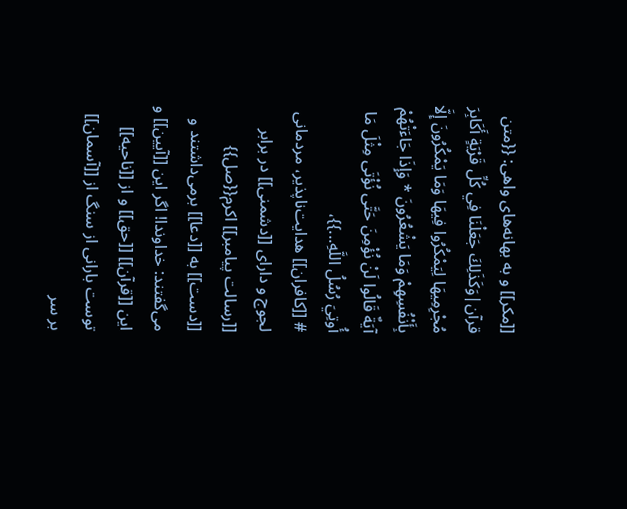[[مکر]] و به بهانه‌های واهی: {{متن قرآن|وَكَذَلِكَ جَعَلْنَا فِي كُلِّ قَرْيَةٍ أَكَابِرَ مُجْرِمِيهَا لِيَمْكُرُوا فِيهَا وَمَا يَمْكُرُونَ إِلَّا بِأَنْفُسِهِمْ وَمَا يَشْعُرُونَ * وَإِذَا جَاءَتْهُمْ آيَةٌ قَالُوا لَنْ نُؤْمِنَ حَتَّى نُؤْتَى مِثْلَ مَا أُوتِيَ رُسُلُ اللَّهِ...}}،
# [[کافران]] هدایت‌ناپذیر، مردمانی لجوج و دارای [[دشمنی]] در برابر [[رسالت پیامبر]] اکرم{{صل}} [[دست]] به [[دعا]] برمی‌داشتند و می‌گفتند: خداوندا! اگر این [[آیین]] و این [[قرآن]] [[حق]] و از [[ناحیه]] توست بارانی از سنگ از [[آسمان]] بر سر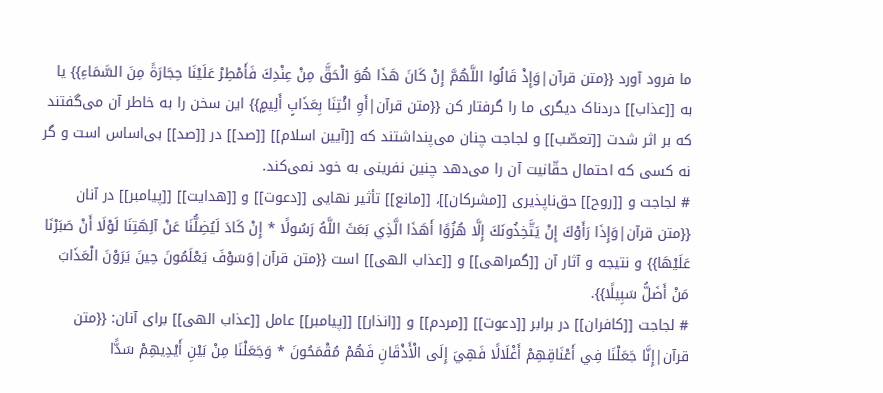ما فرود آورد {{متن قرآن|وَإِذْ قَالُوا اللَّهُمَّ إِنْ كَانَ هَذَا هُوَ الْحَقَّ مِنْ عِنْدِكَ فَأَمْطِرْ عَلَيْنَا حِجَارَةً مِنَ السَّمَاءِ}} یا به [[عذاب]] دردناک دیگری ما را گرفتار کن {{متن قرآن|أَوِ ائْتِنَا بِعَذَابٍ أَلِيمٍ}} این سخن را به خاطر آن می‌گفتند که بر اثر شدت [[تعصّب]] و لجاجت چنان می‌پنداشتند که [[آیین اسلام]] [[صد]] در [[صد]] بی‌اساس است و گر نه کسی که احتمال حقّانیت آن را می‌دهد چنین نفرینی به خود نمی‌کند.
# لجاجت و [[روح]] حق‌ناپذیری [[مشرکان]]، [[مانع]] تأثیر نهایی [[دعوت]] و [[هدایت]] [[پیامبر]] در آنان {{متن قرآن|وَإِذَا رَأَوْكَ إِنْ يَتَّخِذُونَكَ إِلَّا هُزُوًا أَهَذَا الَّذِي بَعَثَ اللَّهُ رَسُولًا * إِنْ كَادَ لَيُضِلُّنَا عَنْ آلِهَتِنَا لَوْلَا أَنْ صَبَرْنَا عَلَيْهَا}} و نتیجه و آثار آن [[گمراهی]] و [[عذاب الهی]] است {{متن قرآن|وَسَوْفَ يَعْلَمُونَ حِينَ يَرَوْنَ الْعَذَابَ مَنْ أَضَلُّ سَبِيلًا}}.
# لجاجت [[کافران]] در برابر [[دعوت]] [[مردم]] و [[انذار]] [[پیامبر]] عامل [[عذاب الهی]] برای آنان: {{متن قرآن|إِنَّا جَعَلْنَا فِي أَعْنَاقِهِمْ أَغْلَالًا فَهِيَ إِلَى الْأَذْقَانِ فَهُمْ مُقْمَحُونَ * وَجَعَلْنَا مِنْ بَيْنِ أَيْدِيهِمْ سَدًّا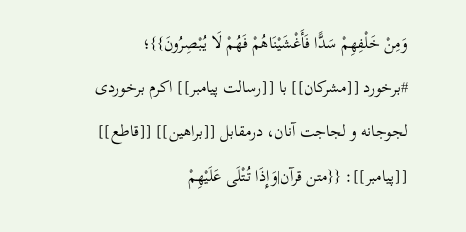وَمِنْ خَلْفِهِمْ سَدًّا فَأَغْشَيْنَاهُمْ فَهُمْ لَا يُبْصِرُونَ}}؛
#برخورد [[مشرکان]] با [[رسالت پیامبر]] اکرم برخوردی لجوجانه و لجاجت آنان، درمقابل [[براهین]] [[قاطع]] [[پیامبر]]: {{متن قرآن|وَإِذَا تُتْلَى عَلَيْهِمْ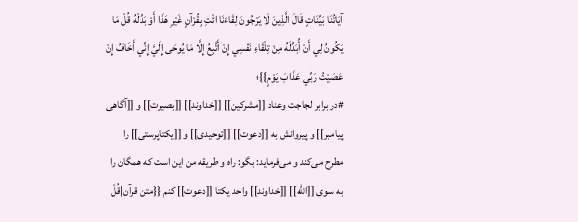آيَاتُنَا بَيِّنَاتٍ قَالَ الَّذِينَ لَا يَرْجُونَ لِقَاءَنَا ائْتِ بِقُرْآنٍ غَيْرِ هَذَا أَوْ بَدِّلْهُ قُلْ مَا يَكُونُ لِي أَنْ أُبَدِّلَهُ مِنْ تِلْقَاءِ نَفْسِي إِنْ أَتَّبِعُ إِلَّا مَا يُوحَى إِلَيَّ إِنِّي أَخَافُ إِنْ عَصَيْتُ رَبِّي عَذَابَ يَوْمٍ}}؛
#در برابر لجاجت وعناد [[مشرکین]] [[خداوند]] [[بصیرت]] و [[آگاهی پیامبر]] و پیروانش به [[دعوت]] [[توحیدی]] و [[یکتاپرستی]] را مطرح می‌کند و می‌فرماید: بگو: راه و طریقه من این است که همگان را به سوی [[اللّه]] [[خداوند]] واحد یکتا [[دعوت]] کنم {{متن قرآن|قُلْ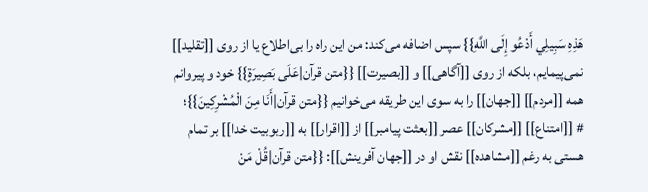هَذِهِ سَبِيلِي أَدْعُو إِلَى اللَّهِ}} سپس اضافه می‌کند: من این راه را بی‌اطلاع یا از روی [[تقلید]] نمی‌پیمایم، بلکه از روی [[آگاهی]] و [[بصیرت]] {{متن قرآن|عَلَى بَصِيرَةٍ}} خود و پیروانم همه [[مردم]] [[جهان]] را به سوی این طریقه می‌خوانیم {{متن قرآن|أَنَا مِنَ الْمُشْرِكِينَ}}؛
# [[امتناع]] [[مشرکان]] عصر [[بعثت پیامبر]] از [[اقرار]] به [[ربوبیت خدا]] بر تمام هستی به رغم [[مشاهده]] نقش او در [[جهان آفرینش]]: {{متن قرآن|قُلْ مَنْ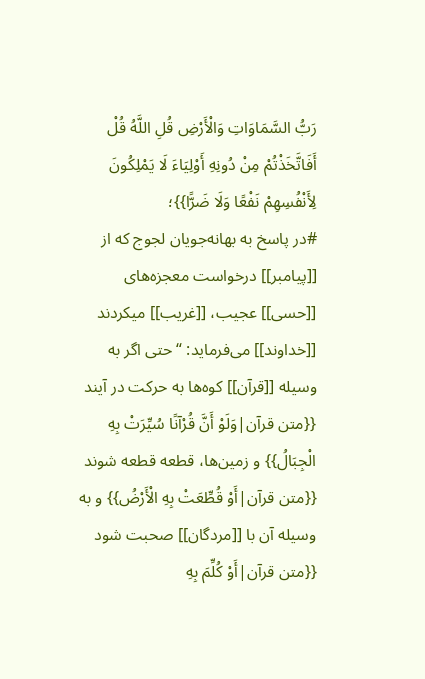رَبُّ السَّمَاوَاتِ وَالْأَرْضِ قُلِ اللَّهُ قُلْ أَفَاتَّخَذْتُمْ مِنْ دُونِهِ أَوْلِيَاءَ لَا يَمْلِكُونَ لِأَنْفُسِهِمْ نَفْعًا وَلَا ضَرًّا}}؛
#در پاسخ به بهانه‌جویان لجوج که از [[پیامبر]] درخواست معجزه‌های [[حسی]] عجیب، [[غریب]] میکردند [[خداوند]] می‌فرماید: “حتی اگر به وسیله [[قرآن]] کوه‌ها به حرکت در آیند {{متن قرآن|وَلَوْ أَنَّ قُرْآنًا سُيِّرَتْ بِهِ الْجِبَالُ}} و زمین‌ها، قطعه قطعه شوند {{متن قرآن|أَوْ قُطِّعَتْ بِهِ الْأَرْضُ}} و به وسیله آن با [[مردگان]] صحبت شود {{متن قرآن|أَوْ كُلِّمَ بِهِ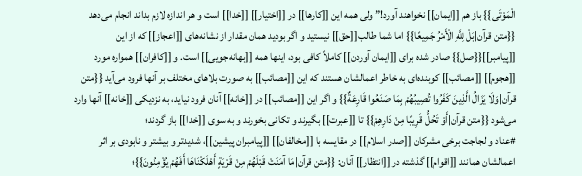الْمَوْتَى}} باز هم [[ایمان]] نخواهند آورد!” ولی همه این [[کارها]] در [[اختیار]] [[خدا]] است و هر اندازه لازم بداند انجام می‌دهد {{متن قرآن|بَلْ لِلَّهِ الْأَمْرُ جَمِيعًا}} اما شما طالب[[حق]] نیستید و اگر بودید همان مقدار از نشانه‌های [[اعجاز]] که از این [[پیامبر]]{{صل}} صادر شده برای [[ایمان آوردن]] کاملاً کافی بود، اینها همه [[بهانه‌جویی]] است. و [[کافران]] همواره مورد [[هجوم]] [[مصائب]] کوبنده‌ای به خاطر اعمالشان هستند که این [[مصائب]] به صورت بلاهای مختلف بر آنها فرود می‌آید {{متن قرآن|وَلَا يَزَالُ الَّذِينَ كَفَرُوا تُصِيبُهُمْ بِمَا صَنَعُوا قَارِعَةٌ}} و اگر این [[مصائب]] در [[خانه]] آنان فرود نیاید، به نزدیکی [[خانه]] آنها وارد می‌شود {{متن قرآن|أَوْ تَحُلُّ قَرِيبًا مِنْ دَارِهِمْ}} تا [[عبرت]] بگیرند و تکانی بخورند و به سوی [[خدا]] باز گردند؛
#عناد و لجاجت برخی مشرکان [[صدر اسلام]] در مقایسه با [[مخالفان]] [[پیامبران پیشین]]، شدیدتر و بیشتر و نابودی بر اثر اعمالشان همانند [[اقوام]] گذشته در [[انتظار]] آنان: {{متن قرآن|مَا آمَنَتْ قَبْلَهُمْ مِنْ قَرْيَةٍ أَهْلَكْنَاهَا أَفَهُمْ يُؤْمِنُونَ}}؛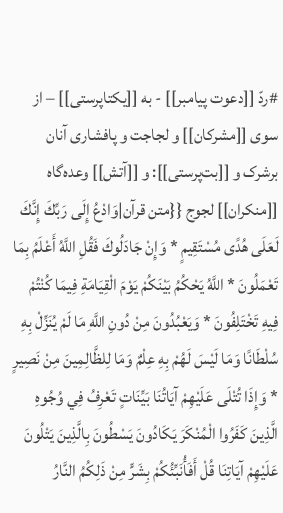#ردّ [[دعوت پیامبر]] - به [[یکتاپرستی]] – از سوی [[مشرکان]] و لجاجت و پافشاری آنان برشرک و [[بت‌پرستی]]: و [[آتش]] وعده‌گاه [[منکران]] لجوج {{متن قرآن|وَادْعُ إِلَى رَبِّكَ إِنَّكَ لَعَلَى هُدًى مُسْتَقِيمٍ * وَإِنْ جَادَلُوكَ فَقُلِ اللَّهُ أَعْلَمُ بِمَا تَعْمَلُونَ * اللَّهُ يَحْكُمُ بَيْنَكُمْ يَوْمَ الْقِيَامَةِ فِيمَا كُنْتُمْ فِيهِ تَخْتَلِفُونَ * وَيَعْبُدُونَ مِنْ دُونِ اللَّهِ مَا لَمْ يُنَزِّلْ بِهِ سُلْطَانًا وَمَا لَيْسَ لَهُمْ بِهِ عِلْمٌ وَمَا لِلظَّالِمِينَ مِنْ نَصِيرٍ * وَإِذَا تُتْلَى عَلَيْهِمْ آيَاتُنَا بَيِّنَاتٍ تَعْرِفُ فِي وُجُوهِ الَّذِينَ كَفَرُوا الْمُنْكَرَ يَكَادُونَ يَسْطُونَ بِالَّذِينَ يَتْلُونَ عَلَيْهِمْ آيَاتِنَا قُلْ أَفَأُنَبِّئُكُمْ بِشَرٍّ مِنْ ذَلِكُمُ النَّارُ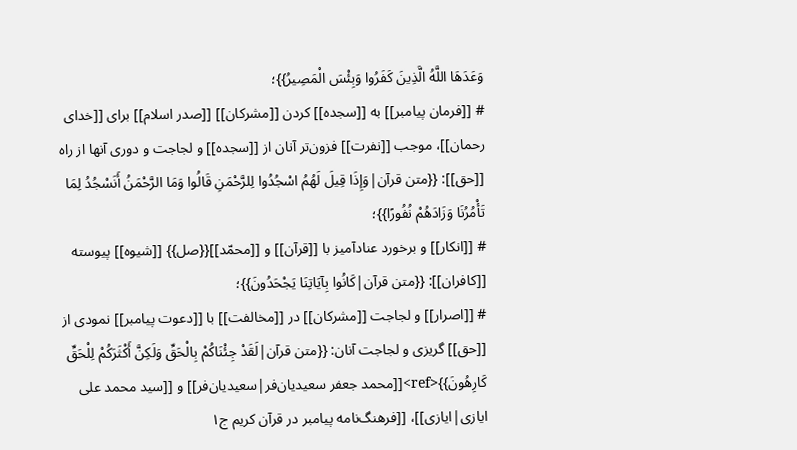وَعَدَهَا اللَّهُ الَّذِينَ كَفَرُوا وَبِئْسَ الْمَصِيرُ}}؛
# [[فرمان پیامبر]] به [[سجده]] کردن [[مشرکان]] [[صدر اسلام]] برای [[خدای رحمان]]، موجب [[نفرت]] فزون‌تر آنان از [[سجده]] و لجاجت و دوری آنها از راه [[حق]]: {{متن قرآن|وَإِذَا قِيلَ لَهُمُ اسْجُدُوا لِلرَّحْمَنِ قَالُوا وَمَا الرَّحْمَنُ أَنَسْجُدُ لِمَا تَأْمُرُنَا وَزَادَهُمْ نُفُورًا}}؛
# [[انکار]] و برخورد عنادآمیز با [[قرآن]] و [[محمّد]]{{صل}} [[شیوه]] پیوسته [[کافران]]: {{متن قرآن|كَانُوا بِآيَاتِنَا يَجْحَدُونَ}}؛
# [[اصرار]] و لجاجت [[مشرکان]] در [[مخالفت]] با [[دعوت پیامبر]] نمودی از [[حق]] گریزی و لجاجت آنان: {{متن قرآن|لَقَدْ جِئْنَاكُمْ بِالْحَقِّ وَلَكِنَّ أَكْثَرَكُمْ لِلْحَقِّ كَارِهُونَ}}<ref>[[محمد جعفر سعیدیان‌فر|سعیدیان‌فر]] و [[سید محمد علی ایازی|ایازی]]، [[فرهنگ‌نامه پیامبر در قرآن کریم ج۱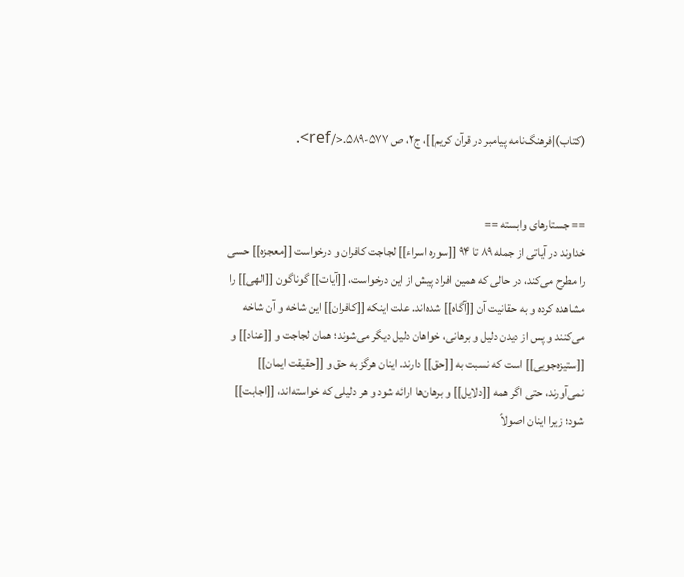(کتاب)|فرهنگ‌نامه پیامبر در قرآن کریم]]، ج۲، ص ۵۷۷-۵۸۹.</ref>.


== جستارهای وابسته ==
خداوند در آیاتی از جمله ۸۹ تا ۹۴ [[سوره اسراء]] لجاجت کافران و درخواست [[معجزه]] حسی را مطرح می‌کند، در حالی که همین افراد پیش از این درخواست، [[آیات]] گوناگون [[الهی]] را مشاهده کرده و به حقانیت آن [[آگاه]] شده‌اند. علت اینکه [[کافران]] این شاخه و آن شاخه می‌کنند و پس از دیدن دلیل و برهانی، خواهان دلیل دیگر می‌شوند؛ همان لجاجت و [[عناد]] و [[ستیزه‌جویی]] است که نسبت به [[حق]] دارند. اینان هرگز به حق و [[حقیقت ایمان]] نمی‌آورند، حتی اگر همه [[دلایل]] و برهان‌ها ارائه شود و هر دلیلی که خواسته‌اند، [[اجابت]] شود؛ زیرا اینان اصولاً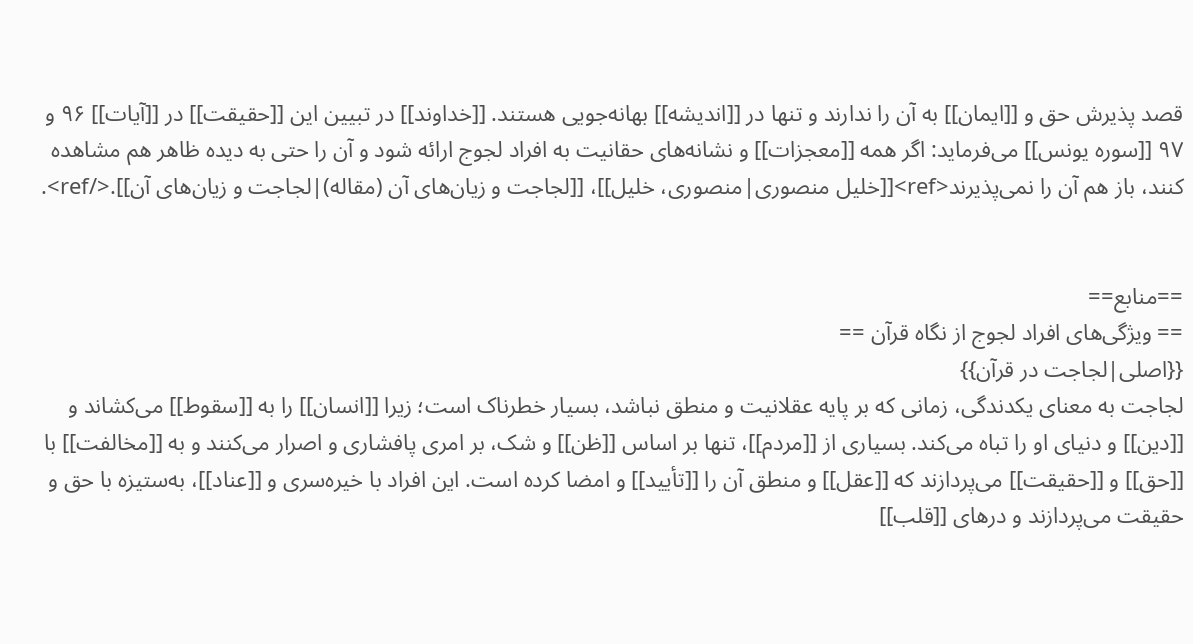قصد پذیرش حق و [[ایمان]] به آن را ندارند و تنها در [[اندیشه]] بهانه‌جویی هستند. [[خداوند]] در تبیین این [[حقیقت]] در [[آیات]] ۹۶ و ۹۷ [[سوره یونس]] می‌فرماید: اگر همه [[معجزات]] و نشانه‌های حقانیت به افراد لجوج ارائه شود و آن را حتی به دیده ظاهر هم مشاهده کنند، باز هم آن را نمی‌پذیرند<ref>[[خلیل منصوری|منصوری، خلیل]]، [[لجاجت و زیان‌های آن (مقاله)|لجاجت و زیان‌های آن]].</ref>.


==منابع==
== ویژگی‌های افراد لجوج از نگاه قرآن ==
{{اصلی|لجاجت در قرآن}}
لجاجت به معنای یکدندگی، زمانی که بر پایه عقلانیت و منطق نباشد، بسیار خطرناک است؛ زیرا [[انسان]] را به [[سقوط]] می‌کشاند و [[دین]] و دنیای او را تباه می‌کند. بسیاری از [[مردم]]، تنها بر اساس [[ظن]] و شک‌، بر امری پافشاری و اصرار می‌کنند و به [[مخالفت]] با [[حق]] و [[حقیقت]] می‌پردازند که [[عقل]] و منطق آن را [[تأیید]] و امضا کرده است. این افراد با خیره‌سری و [[عناد]]، به‌ستیزه با حق و حقیقت می‌پردازند و درهای [[قلب]]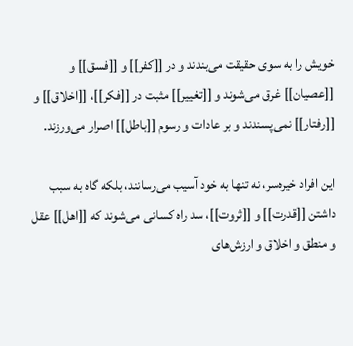خویش را به سوی حقیقت می‌بندند و در [[کفر]] و [[فسق]] و [[عصیان]] غرق می‌شوند و [[تغییر]] مثبت در [[فکر]]، [[اخلاق]] و [[رفتار]] نمی‌پسندند و بر عادات و رسوم [[باطل]] اصرار می‌ورزند.

این افراد خیره‌سر، نه تنها به خود آسیب می‌رسانند، بلکه گاه به سبب داشتن [[قدرت]] و [[ثروت]]، سد راه کسانی می‌شوند که [[اهل]] عقل و منطق و اخلاق و ارزش‌های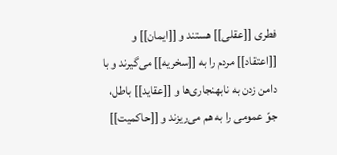فطری [[عقلی]] هستند و [[ایمان]] و [[اعتقاد]] مردم را به [[سخریه]] می‌گیرند و با دامن زدن به نابهنجاری‌ها و [[عقاید]] باطل، جوّ عمومی را به هم می‌ریزند و [[حاکمیت]]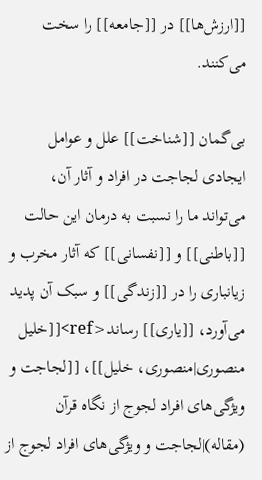[[ارزش‌ها]] در [[جامعه]] را سخت می‌کنند.

بی‌گمان [[شناخت]] علل و عوامل ایجادی لجاجت در افراد و آثار آن، می‌تواند ما را نسبت به درمان این حالت [[باطنی]] و [[نفسانی]] که آثار مخرب و زیانباری را در [[زندگی]] و سبک آن پدید می‌آورد، [[یاری]] رساند<ref>[[خلیل منصوری|منصوری، خلیل]]، [[لجاجت و ویژگی‌های افراد لجوج از نگاه قرآن (مقاله)|لجاجت و ویژگی‌های افراد لجوج از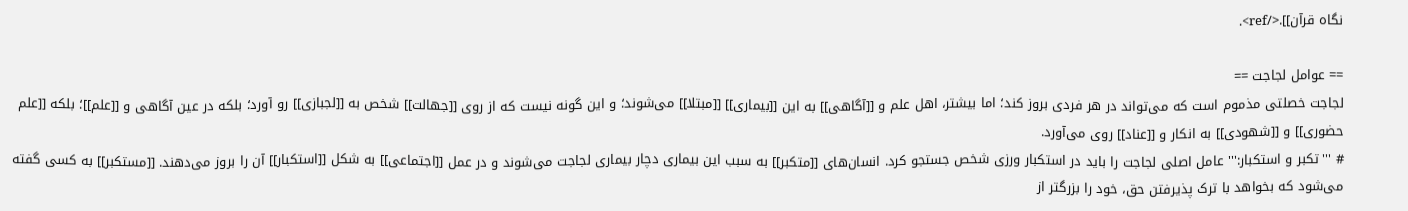نگاه قرآن]].</ref>.

== عوامل لجاجت ==
لجاجت خصلتی مذموم است که می‌تواند در هر فردی بروز کند؛ اما بیشتر، اهل علم و [[آگاهی]] به این [[بیماری]] [[مبتلا]] می‌شوند؛ و این گونه نیست که از روی [[جهالت]] شخص به [[لجبازی]] رو آورد؛ بلکه در عین آگاهی و [[علم]]؛ بلکه [[علم حضوری]] و [[شهودی]] به انکار و [[عناد]] روی می‌آورد.
# '''تکبر و استکبار:''' عامل اصلی لجاجت را باید در استکبار ورزی شخص جستجو کرد. انسان‌های [[متکبر]] به سبب این بیماری دچار بیماری لجاجت می‌شوند و در عمل [[اجتماعی]] به شکل [[استکبار]] آن را بروز می‌دهند. [[مستکبر]] به کسی گفته می‌شود که بخواهد با ترک پذیرفتن حق، خود را بزرگتر از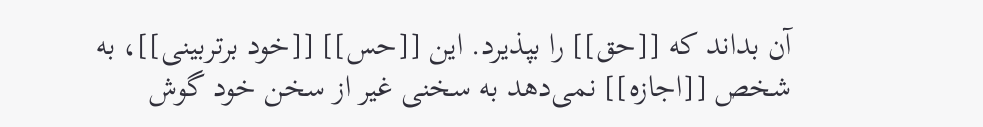آن بداند که [[حق]] را بپذیرد. این [[حس]] [[خود برتربینی]]، به شخص [[اجازه]] نمی‌دهد به سخنی غیر از سخن خود گوش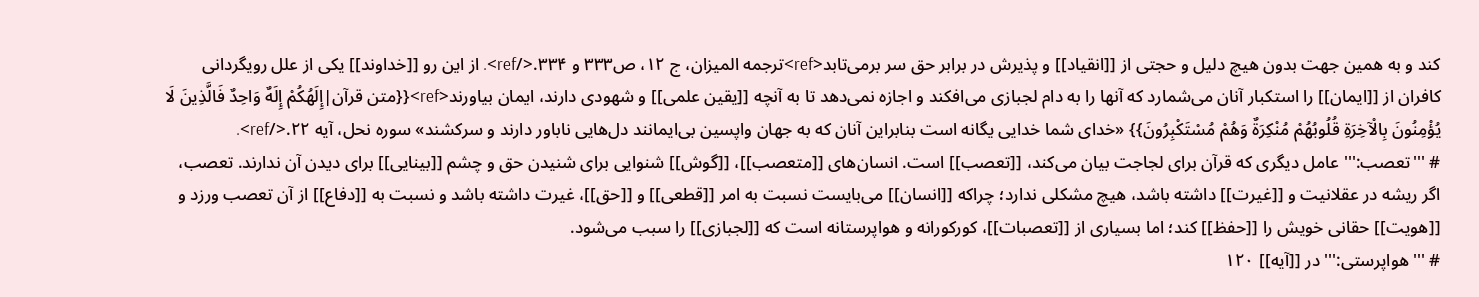کند و به همین جهت بدون هیچ دلیل و حجتی از [[انقیاد]] و پذیرش در برابر حق سر برمی‌تابد<ref>ترجمه المیزان، ج ۱۲، ص۳۳۳ و ۳۳۴.</ref>. از این رو [[خداوند]] یکی از علل رویگردانی کافران از [[ایمان]] را استکبار آنان می‌شمارد که آنها را به دام لجبازی می‌افکند و اجازه نمی‌دهد تا به آنچه [[یقین علمی]] و شهودی دارند، ایمان بیاورند<ref>{{متن قرآن|إِلَهُكُمْ إِلَهٌ وَاحِدٌ فَالَّذِينَ لَا يُؤْمِنُونَ بِالْآخِرَةِ قُلُوبُهُمْ مُنْكِرَةٌ وَهُمْ مُسْتَكْبِرُونَ}} «خدای شما خدایی یگانه است بنابراین آنان که به جهان واپسین بی‌ایمانند دل‌هایی ناباور دارند و سرکشند» سوره نحل، آیه ۲۲.</ref>.
# '''تعصب:''' عامل دیگری که قرآن برای لجاجت بیان می‌کند، [[تعصب]] است. انسان‌های [[متعصب]]، [[گوش]] شنوایی برای شنیدن حق و چشم [[بینایی]] برای دیدن آن ندارند. تعصب، اگر ریشه در عقلانیت و [[غیرت]] داشته باشد، هیچ مشکلی ندارد؛ چراکه [[انسان]] می‌بایست نسبت به امر [[قطعی]] و [[حق]]، غیرت داشته باشد و نسبت به [[دفاع]] از آن تعصب ورزد و [[هویت]] حقانی خویش را [[حفظ]] کند؛ اما بسیاری از [[تعصبات]]، کورکورانه و هواپرستانه است که [[لجبازی]] را سبب می‌شود.
# '''هواپرستی:''' در [[آیه]] ۱۲۰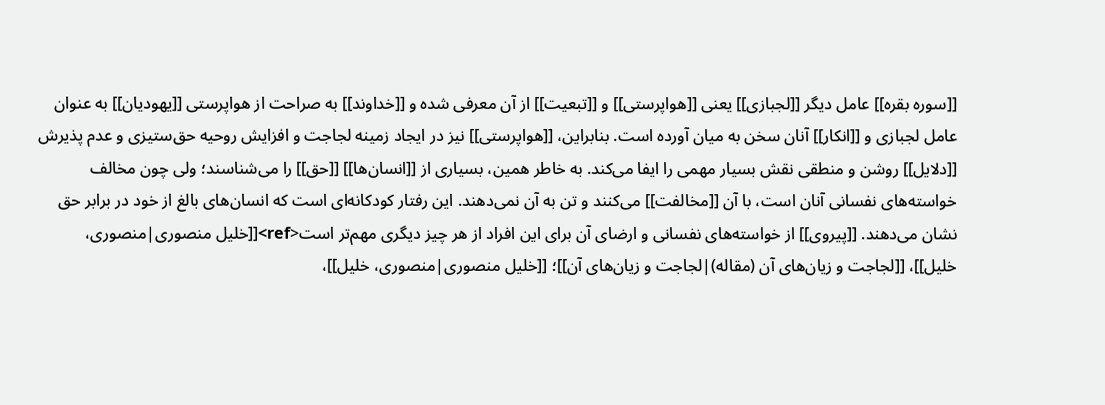[[سوره بقره]] عامل دیگر [[لجبازی]] یعنی [[هواپرستی]] و [[تبعیت]] از آن معرفی شده و [[خداوند]] به صراحت از هواپرستی [[یهودیان]] به عنوان عامل لجبازی و [[انکار]] آنان سخن به میان آورده است. بنابراین، [[هواپرستی]] نیز در ایجاد زمینه لجاجت و افزایش روحیه حق‌ستیزی و عدم پذیرش [[دلایل]] روشن و منطقی نقش بسیار مهمی را ایفا می‌کند. به خاطر همین، بسیاری از [[انسان‌ها]] [[حق]] را می‌شناسند؛ ولی چون مخالف خواسته‌های نفسانی آنان است، با آن [[مخالفت]] می‌کنند و تن به آن نمی‌دهند. این رفتار کودکانه‌ای است که انسان‌های بالغ از خود در برابر حق نشان می‌دهند. [[پیروی]] از خواسته‌های نفسانی و ارضای آن برای این افراد از هر چیز دیگری مهم‌تر است<ref>[[خلیل منصوری|منصوری، خلیل]]، [[لجاجت و زیان‌های آن (مقاله)|لجاجت و زیان‌های آن]]؛ [[خلیل منصوری|منصوری، خلیل]]،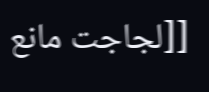[[لجاجت مانع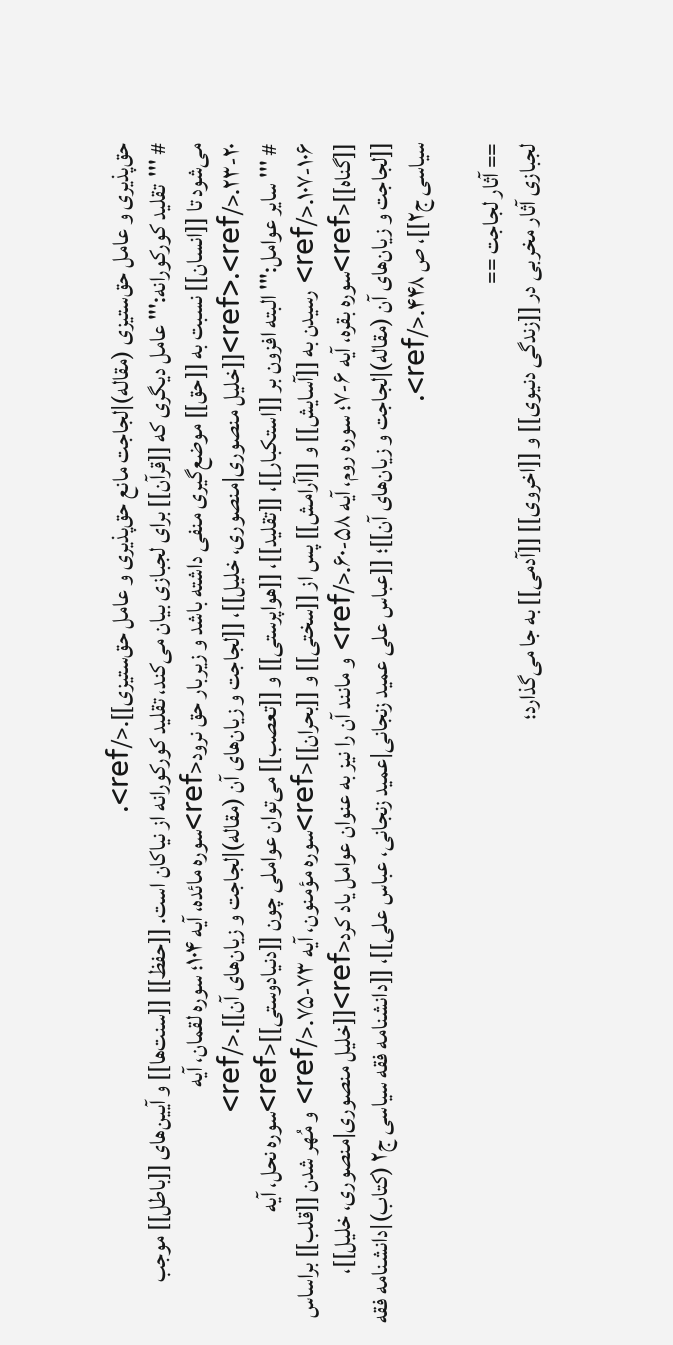حق‌پذیری و عامل حق‌ستیزی (مقاله)|لجاجت مانع حق‌پذیری و عامل حق‌ستیزی]].</ref>.
# '''تقلید کورکورانه:''' عامل دیگری که [[قرآن]] برای لجبازی بیان می‌کند، تقلید کورکورانه از نیاکان است. [[حفظ]] [[سنت‌ها]] و آیین‌های [[باطل]] موجب می‌شود تا [[انسان]] نسبت به [[حق]] موضع‌گیری منفی داشته باشد و زیربار حق نرود<ref>سوره مائده، آیه ۱۰۴؛ سوره لقمان، آیه ۲۰-۲۳.</ref>.<ref>[[خلیل منصوری|منصوری، خلیل]]، [[لجاجت و زیان‌های آن (مقاله)|لجاجت و زیان‌های آن]].</ref>
# '''سایر عوامل:''' البته افزون بر [[استکبار]]، [[تقلید]]، [[هواپرستی]] و [[تعصب]] می‌توان عواملی چون [[دنیادوستی]]<ref>سوره نحل، آیه ۱۰۶-۱۰۷.</ref> رسیدن به [[آسایش]] و [[آرامش]] پس از [[سختی]] و [[بحران]]<ref>سوره مؤمنون، آیه ۷۳-۷۵.</ref> و مُهر شدن [[قلب]] براساس [[گناه]]<ref>سوره بقره، آیه ۶-۷؛ سوره روم، آیه ۵۸-۶۰.</ref> و مانند آن را نیز به عنوان عوامل یاد کرد<ref>[[خلیل منصوری|منصوری، خلیل]]، [[لجاجت و زیان‌های آن (مقاله)|لجاجت و زیان‌های آن]]؛ [[عباس علی عمید زنجانی|عمید زنجانی، عباس علی]]، [[دانشنامه فقه سیاسی ج۲ (کتاب)|دانشنامه فقه سیاسی ج۲]]، ص ۴۴۸.</ref>.

== آثار لجاجت ==
لجبازی آثار مخربی در [[زندگی دنیوی]] و [[اخروی]] [[آدمی]] به جا می‌گذارد؛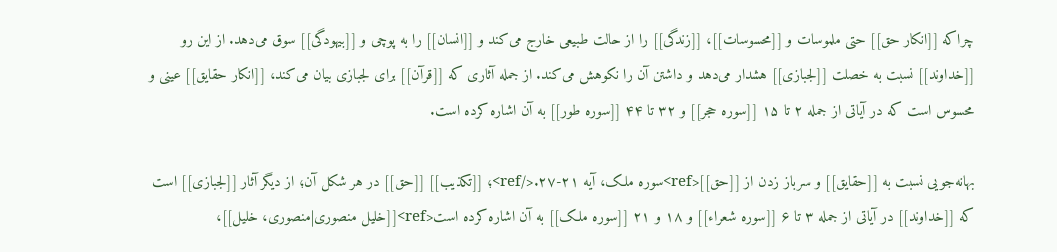چراکه [[انکار حق]] حتی ملموسات و [[محسوسات]]، [[زندگی]] را از حالت طبیعی خارج می‌کند و [[انسان]] را به پوچی و [[بیهودگی]] سوق می‌دهد. از این رو [[خداوند]] نسبت به خصلت [[لجبازی]] هشدار می‌دهد و داشتن آن را نکوهش می‌کند. از جمله آثاری که [[قرآن]] برای لجبازی بیان می‌کند، [[انکار حقایق]] عینی و محسوس است که در آیاتی از جمله ۲ تا ۱۵ [[سوره حجر]] و ۳۲ تا ۴۴ [[سوره طور]] به آن اشاره کرده است.

بهانه‌جویی نسبت به [[حقایق]] و سرباز زدن از [[حق]]<ref>سوره ملک، آیه ۲۱-۲۷.</ref>؛ [[تکذیب]] [[حق]] در هر شکل آن؛ از دیگر آثار [[لجبازی]] است که [[خداوند]] در آیاتی از جمله ۳ تا ۶ [[سوره شعراء]] و ۱۸ و ۲۱ [[سوره ملک]] به آن اشاره کرده است<ref>[[خلیل منصوری|منصوری، خلیل]]،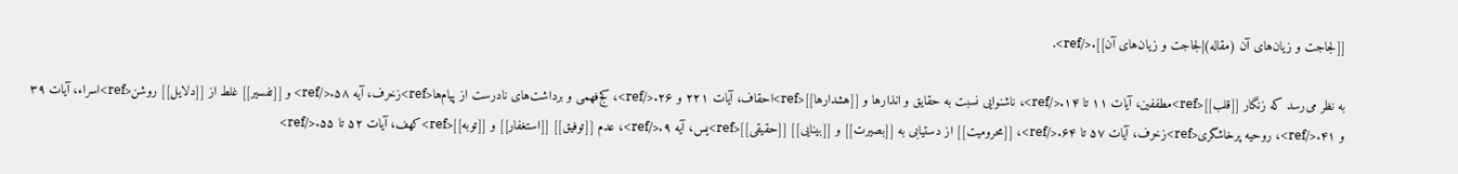[[لجاجت و زیان‌های آن (مقاله)|لجاجت و زیان‌های آن]].</ref>.

به نظر می‌رسد که زنگار [[قلب]]<ref>مطففین، آیات ۱۱ تا ۱۴.</ref>، ناشنوایی نسبت به حقایق و انذارها و [[هشدارها]]<ref>احقاف، آیات ۲۲۱ و ۲۶.</ref>، کج‌فهمی و برداشت‌های نادرست از پیام‌ها<ref>زخرف، آیه ۵۸.</ref> و [[تفسیر]] غلط از [[دلایل]] روشن<ref>اسراء، آیات ۳۹ و ۴۱.</ref>، روحیه پرخاشگری<ref>زخرف، آیات ۵۷ تا ۶۴.</ref>، [[محرومیت]] از دستیابی به [[بصیرت]] و [[بینایی]] [[حقیقی]]<ref>یس، آیه ۹.</ref>، عدم [[توفیق]] [[استغفار]] و [[توبه]]<ref>کهف، آیات ۵۲ تا ۵۵.</ref>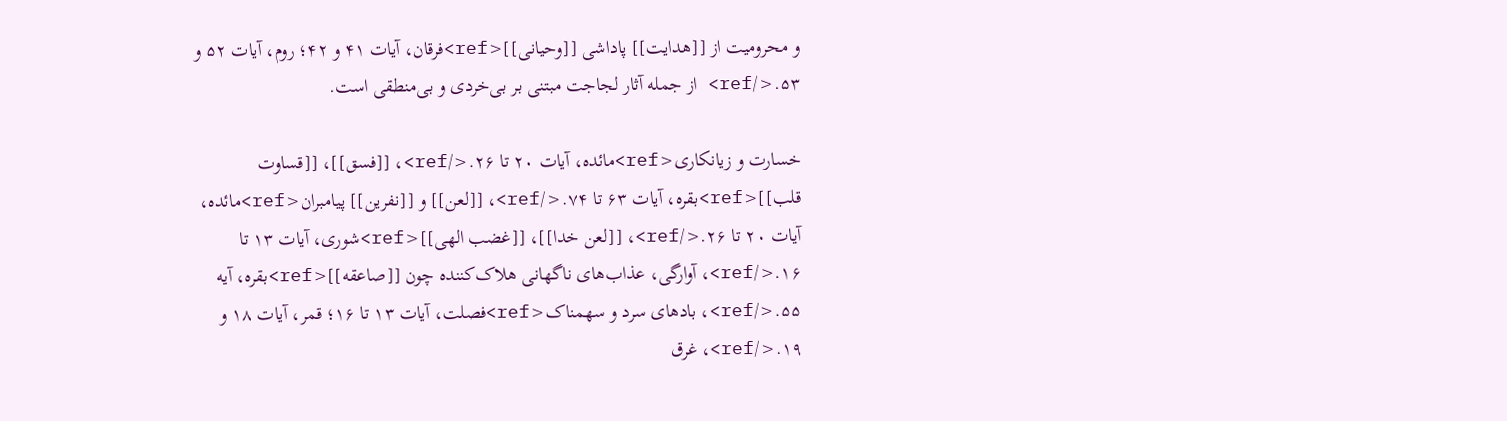و محرومیت از [[هدایت]] پاداشی [[وحیانی]]<ref>فرقان، آیات ۴۱ و ۴۲؛ روم، آیات ۵۲ و ۵۳.</ref> از جمله آثار لجاجت مبتنی بر بی‌خردی و بی‌منطقی است.

خسارت و زیانکاری<ref>مائده، آیات ۲۰ تا ۲۶.</ref>، [[فسق]]، [[قساوت قلب]]<ref>بقره، آیات ۶۳ تا ۷۴.</ref>، [[لعن]] و [[نفرین]] پیامبران<ref>مائده، آیات ۲۰ تا ۲۶.</ref>، [[لعن خدا]]، [[غضب الهی]]<ref>شوری، آیات ۱۳ تا ۱۶.</ref>، آوارگی، عذاب‌های ناگهانی هلاک‌کننده چون [[صاعقه]]<ref>بقره، آیه ۵۵.</ref>، بادهای سرد و سهمناک<ref>فصلت، آیات ۱۳ تا ۱۶؛ قمر، آیات ۱۸ و ۱۹.</ref>، غرق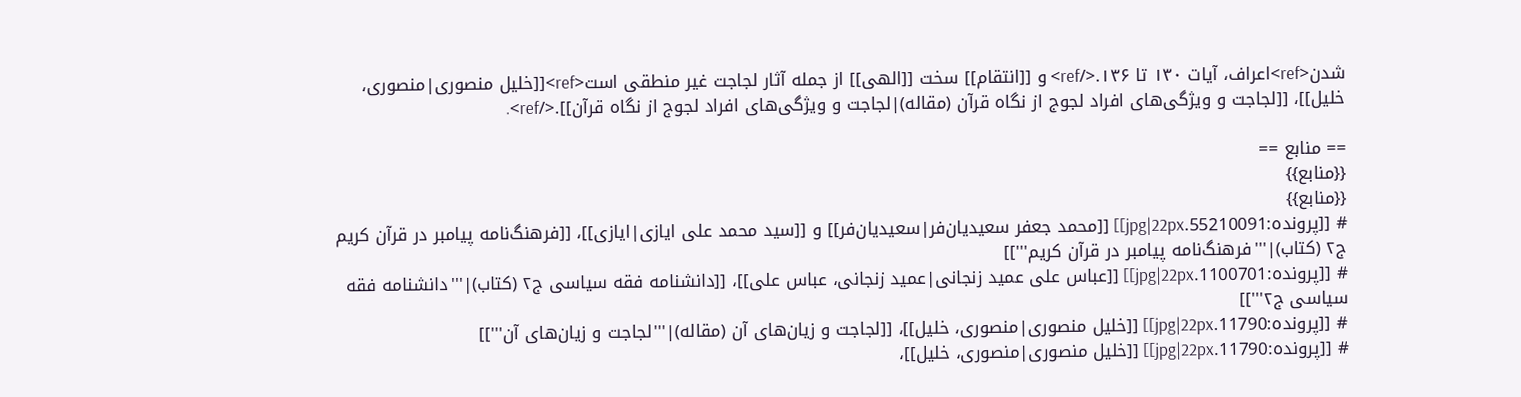شدن<ref>اعراف، آیات ۱۳۰ تا ۱۳۶.</ref> و [[انتقام]] سخت [[الهی]] از جمله آثار لجاجت غیر منطقی است<ref>[[خلیل منصوری|منصوری، خلیل]]، [[لجاجت و ویژگی‌های افراد لجوج از نگاه قرآن (مقاله)|لجاجت و ویژگی‌های افراد لجوج از نگاه قرآن]].</ref>.

== منابع ==
{{منابع}}
{{منابع}}
# [[پرونده:55210091.jpg|22px]] [[محمد جعفر سعیدیان‌فر|سعیدیان‌فر]] و [[سید محمد علی ایازی|ایازی]]، [[فرهنگ‌نامه پیامبر در قرآن کریم ج۲ (کتاب)|'''فرهنگ‌نامه پیامبر در قرآن کریم''']]
# [[پرونده:1100701.jpg|22px]] [[عباس علی عمید زنجانی|عمید زنجانی، عباس علی]]، [[دانشنامه فقه سیاسی ج۲ (کتاب)|'''دانشنامه فقه سیاسی ج۲''']]
# [[پرونده:11790.jpg|22px]] [[خلیل منصوری|منصوری، خلیل]]، [[لجاجت و زیان‌های آن (مقاله)|'''لجاجت و زیان‌های آن''']]
# [[پرونده:11790.jpg|22px]] [[خلیل منصوری|منصوری، خلیل]]،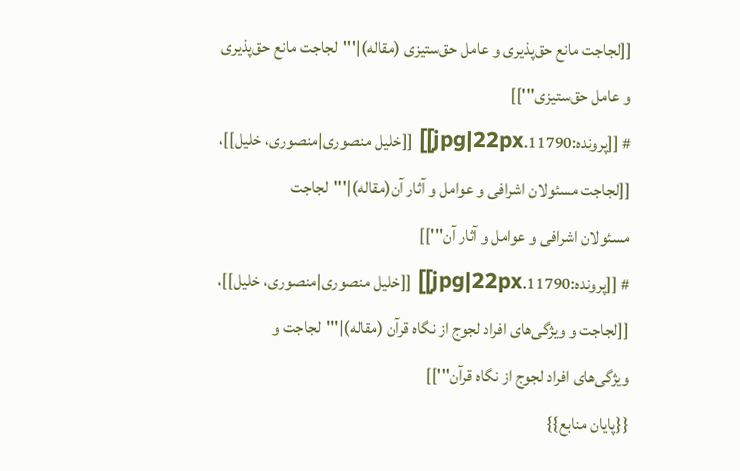[[لجاجت مانع حق‌پذیری و عامل حق‌ستیزی (مقاله)|'''لجاجت مانع حق‌پذیری و عامل حق‌ستیزی''']]
# [[پرونده:11790.jpg|22px]] [[خلیل منصوری|منصوری، خلیل]]، [[لجاجت مسئولان ‌اشرافی و عوامل و آثار آن(مقاله)|'''لجاجت مسئولان ‌اشرافی و عوامل و آثار آن''']]
# [[پرونده:11790.jpg|22px]] [[خلیل منصوری|منصوری، خلیل]]، [[لجاجت و ویژگی‌های افراد لجوج از نگاه قرآن (مقاله)|'''لجاجت و ویژگی‌های افراد لجوج از نگاه قرآن''']]
{{پایان منابع}}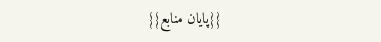{{پایان منابع}}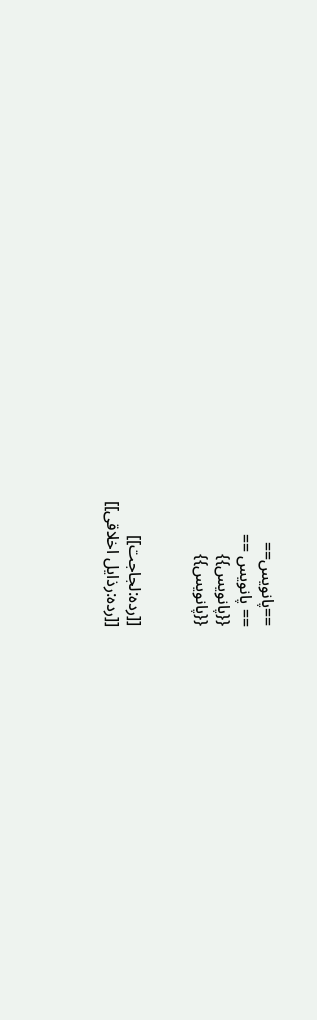==پانویس==
== پانویس ==
{{پانویس}}
{{پانویس}}


[[رده:لجاجت]]
[[رده:رذایل اخلاقی]]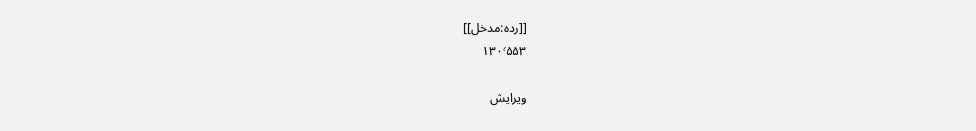[[رده:مدخل]]
۱۳۰٬۵۵۳

ویرایش